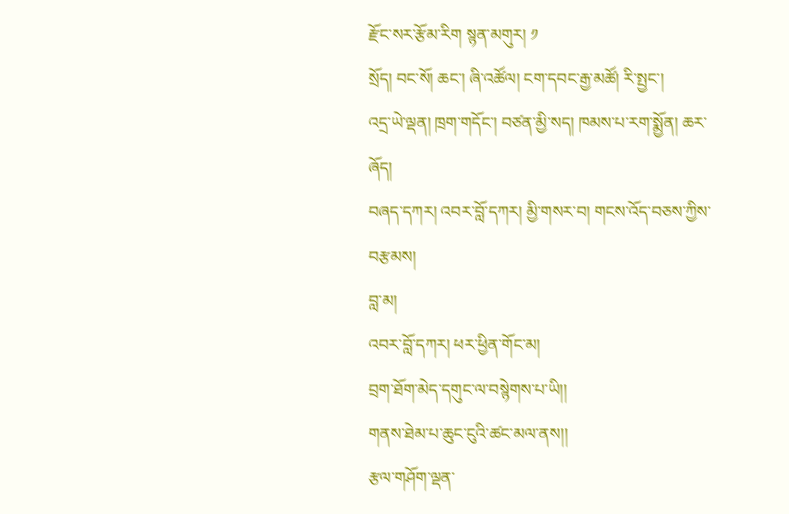རྫོང་སར་རྩོམ་རིག སྙན་མགུར། ༡
སྲོད། བང་སོ། ཆང་། ཞི་འཚོལ། ངག་དབང་རྒྱ་མཚོ། རི་སྤྱང་།
འདྲ་ཡེ་ལྡན། ཁྲག་གདོང་། བཙན་མྱི་སད། ཁམས་པ་རག་སྨྱོན། ཆར་ཞོད།
བཞད་དཀར། འབར་བློ་དཀར། མྱི་གསར་བ། གངས་འོད་བཅས་ཀྱིས་བརྩམས།
བླ་མ།
འབར་བློ་དཀར། ཕར་ཕྱིན་གོང་མ།
བྲག་ཐོག་མེད་དགུང་ལ་བསྙེགས་པ་ཡི།།
གནས་ཐེམ་པ་ཆུང་ངུའི་ཚང་མལ་ནས།།
རྩལ་གཤོག་ལྡན་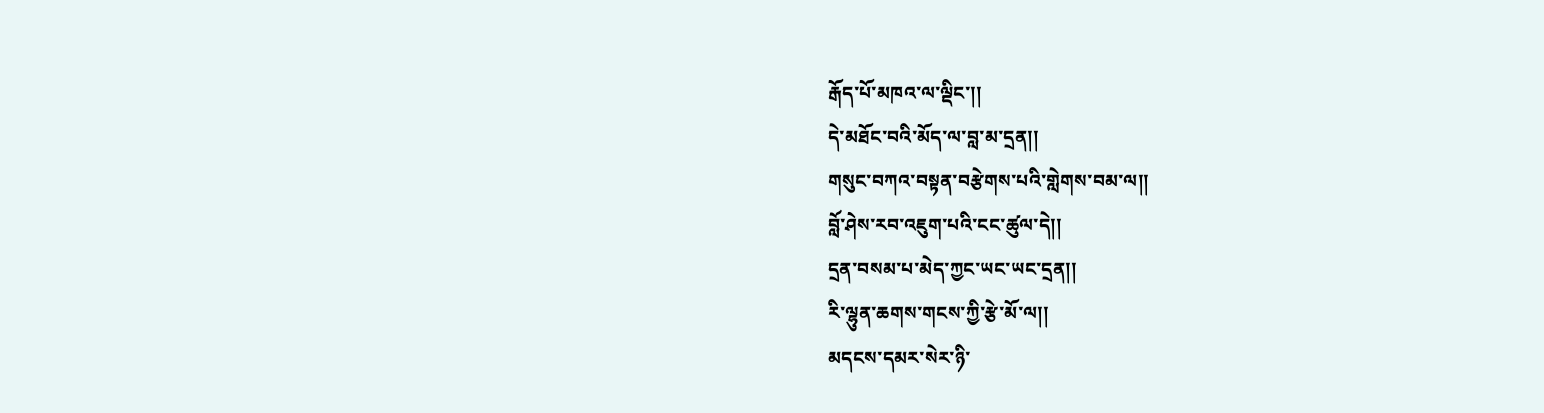རྒོད་པོ་མཁའ་ལ་ལྡིང་།།
དེ་མཐོང་བའི་མོད་ལ་བླ་མ་དྲན།།
གསུང་བཀའ་བསྟན་བརྩེགས་པའི་གླེགས་བམ་ལ།།
བློ་ཤེས་རབ་འཇུག་པའི་ངང་ཚུལ་དེ།།
དྲན་བསམ་པ་མེད་ཀྱང་ཡང་ཡང་དྲན།།
རི་ལྷུན་ཆགས་གངས་ཀྱི་རྩེ་མོ་ལ།།
མདངས་དམར་སེར་ཉི་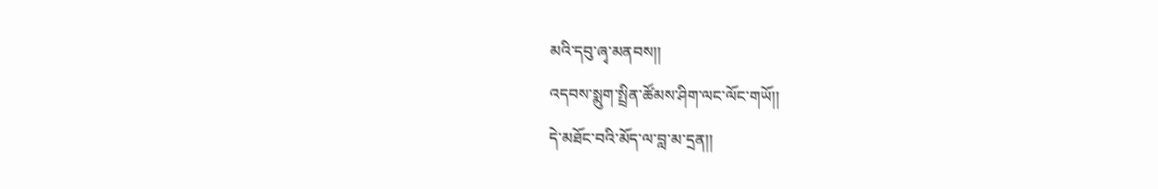མའི་དབུ་ཞྭ་མནབས།།
འདབས་སྨུག་སྤྲིན་ཚོམས་ཤིག་ལང་ལོང་གཡོ།།
དེ་མཐོང་བའི་མོད་ལ་བླ་མ་དྲན།།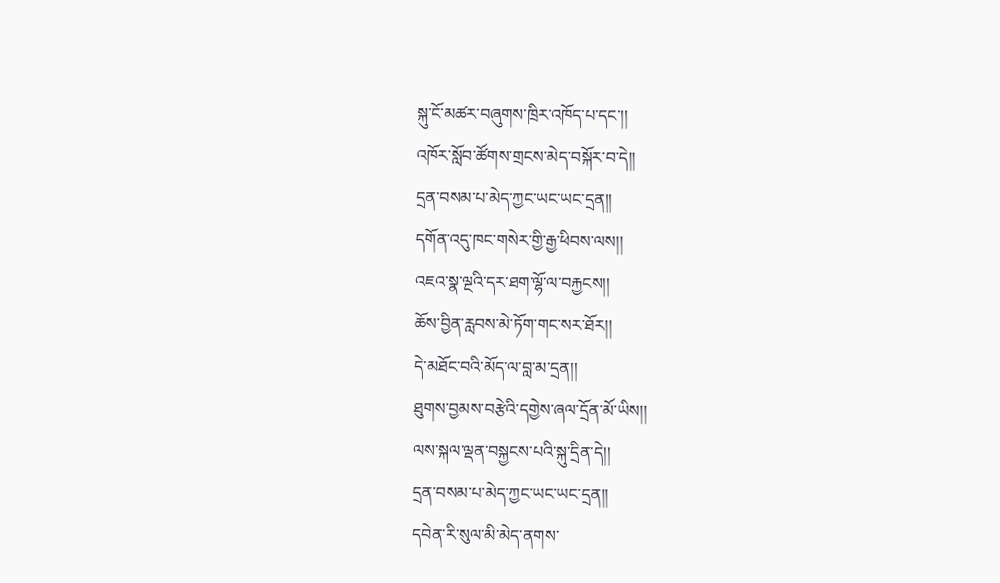སྐུ་ངོ་མཚར་བཞུགས་ཁྲིར་འཁོད་པ་དང་།།
འཁོར་སློབ་ཚོགས་གྲངས་མེད་བསྐོར་བ་དེ།།
དྲན་བསམ་པ་མེད་ཀྱང་ཡང་ཡང་དྲན།།
དགོན་འདུ་ཁང་གསེར་གྱི་རྒྱ་ཕིབས་ལས།།
འཇའ་སྣ་ལྔའི་དར་ཐག་ལྷོ་ལ་བརྐྱངས།།
ཆོས་བྱིན་རླབས་མེ་ཏོག་གང་སར་ཐོར།།
དེ་མཐོང་བའི་མོད་ལ་བླ་མ་དྲན།།
ཐུགས་བྱམས་བརྩེའི་དགྱེས་ཞལ་དྲོན་མོ་ཡིས།།
ལས་སྐལ་ལྡན་བསྐྱངས་པའི་སྐུ་དྲིན་དེ།།
དྲན་བསམ་པ་མེད་ཀྱང་ཡང་ཡང་དྲན།།
དབེན་རི་སུལ་མི་མེད་ནགས་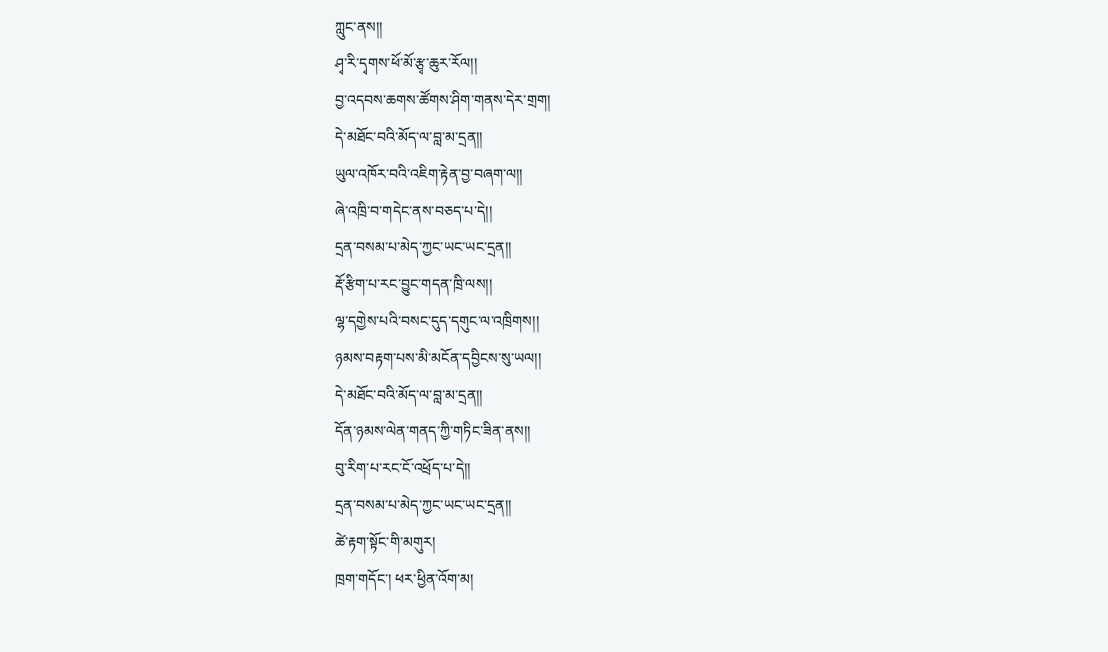ཀླུང་ནས།།
ཤྭ་རི་དྭགས་ཕོ་མོ་རྩྭ་ཆུར་རོལ།།
བྱ་འདབས་ཆགས་ཚོགས་ཤིག་གནས་དེར་གྲག།
དེ་མཐོང་བའི་མོད་ལ་བླ་མ་དྲན།།
ཡུལ་འཁོར་བའི་འཇིག་རྟེན་བྱ་བཞག་ལ།།
ཞེ་འཁྲི་བ་གདེང་ནས་བཅད་པ་དེ།།
དྲན་བསམ་པ་མེད་ཀྱང་ཡང་ཡང་དྲན།།
རྡོ་རྩིག་པ་རང་བྱུང་གདན་ཁྲི་ལས།།
ལྷ་དགྱེས་པའི་བསང་དུད་དགུང་ལ་འཁྲིགས།།
ཉམས་བརྟག་པས་མི་མངོན་དབྱིངས་སུ་ཡལ།།
དེ་མཐོང་བའི་མོད་ལ་བླ་མ་དྲན།།
དོན་ཉམས་ལེན་གནད་ཀྱི་གཏིང་ཟིན་ནས།།
བུ་རིག་པ་རང་ངོ་འཕྲོད་པ་དེ།།
དྲན་བསམ་པ་མེད་ཀྱང་ཡང་ཡང་དྲན།།
ཚེ་རྟག་སྟོང་གི་མགུར།
ཁྲག་གདོང་། ཕར་ཕྱིན་འོག་མ།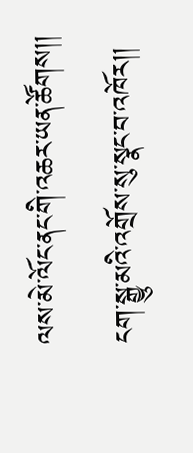ལས་མེ་ལོང་ནང་གི་འཆར་ཡན་ཚོགས།།
ངག་སྒྱུ་མའི་འགྲོས་སུ་སྣང་བ་འཁོར།།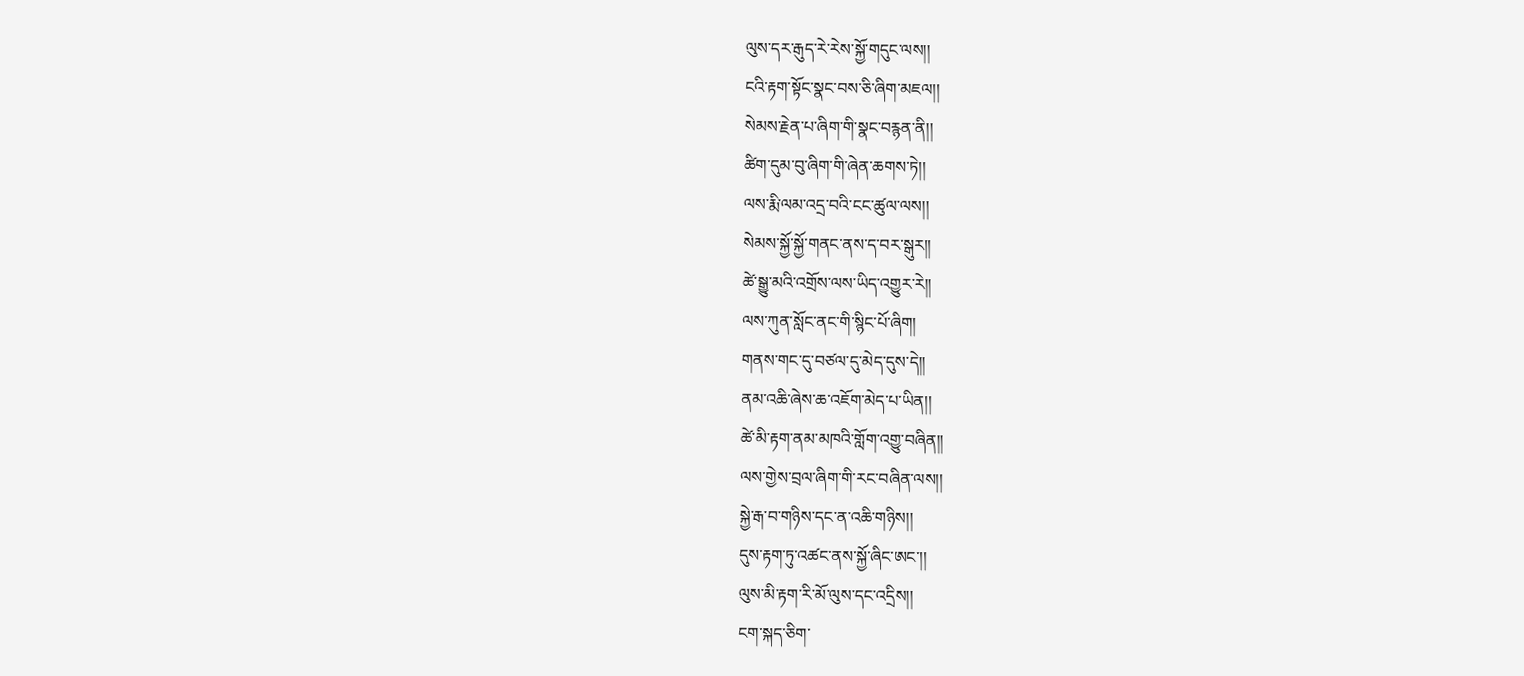ལུས་དར་རྒུད་རེ་རེས་སྐྱོ་གདུང་ལས།།
ངའི་རྟག་སྟོང་སྣང་བས་ཅི་ཞིག་མཇལ།།
སེམས་རྗེན་པ་ཞིག་གི་སྣང་བརྙན་ནི།།
ཚིག་དུམ་བུ་ཞིག་གི་ཞེན་ཆགས་ཏེ།།
ལས་རྨི་ལམ་འདྲ་བའི་ངང་ཚུལ་ལས།།
སེམས་སྐྱོ་སྐྱོ་གནང་ནས་ད་བར་སྒུར།།
ཚེ་སྒྱུ་མའི་འགྲོས་ལས་ཡིད་འགྱུར་རེ།།
ལས་ཀུན་སློང་ནང་གི་སྙིང་པོ་ཞིག།
གནས་གང་དུ་བཙལ་དུ་མེད་དུས་དེ།།
ནམ་འཆི་ཞེས་ཆ་འཇོག་མེད་པ་ཡིན།།
ཚེ་མི་རྟག་ནམ་མཁའི་གློག་འགྱུ་བཞིན།།
ལས་གྱེས་བྲལ་ཞིག་གི་རང་བཞིན་ལས།།
སྐྱེ་རྒ་བ་གཉིས་དང་ན་འཆི་གཉིས།།
དུས་རྟག་ཏུ་འཚང་ནས་སྐྱོ་ཞིང་ཨང་།།
ལུས་མི་རྟག་རི་མོ་ལུས་དང་འདྲིས།།
ངག་སྐད་ཅིག་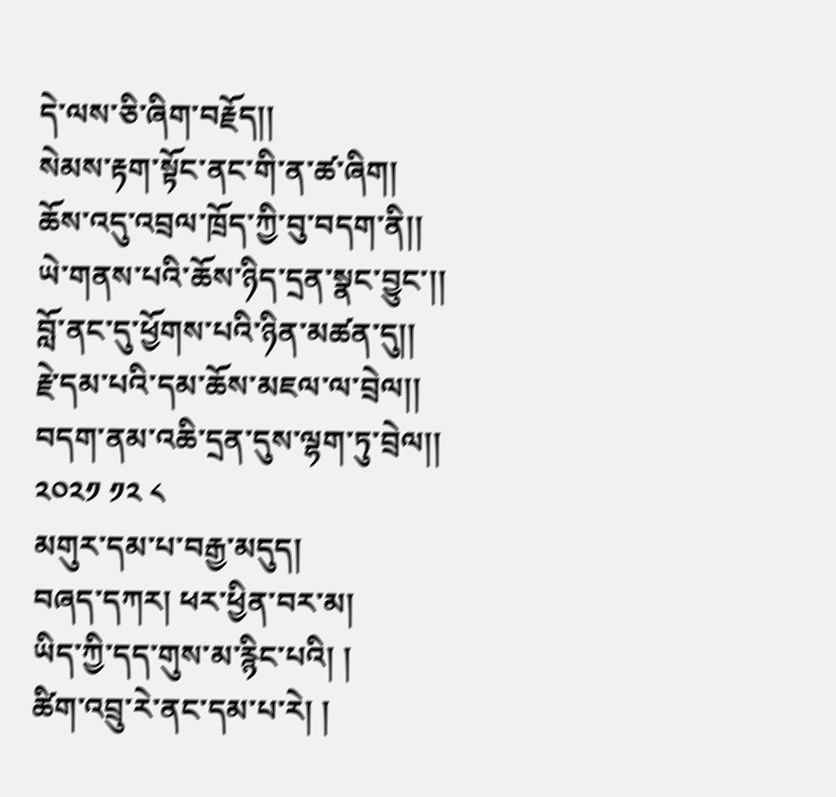དེ་ལས་ཅི་ཞིག་བརྗོད།།
སེམས་རྟག་སྟོང་ནང་གི་ན་ཚ་ཞིག།
ཆོས་འདུ་འབྲལ་ཁྲོད་ཀྱི་བུ་བདག་ནི།།
ཡེ་གནས་པའི་ཆོས་ཉིད་དྲན་སྣང་བྱུང་།།
བློ་ནང་དུ་ཕྱོགས་པའི་ཉིན་མཚན་དུ།།
རྗེ་དམ་པའི་དམ་ཆོས་མཇལ་ལ་བྲེལ།།
བདག་ནམ་འཆི་དྲན་དུས་ལྷག་ཏུ་བྲེལ།།
༢༠༢༡ ༡༢ ༨
མགུར་དམ་པ་བརྒྱ་མདུད།
བཞད་དཀར། ཕར་ཕྱིན་བར་མ།
ཡིད་ཀྱི་དད་གུས་མ་རྙིང་པའི། །
ཚིག་འབྲུ་རེ་ནང་དམ་པ་རེ། །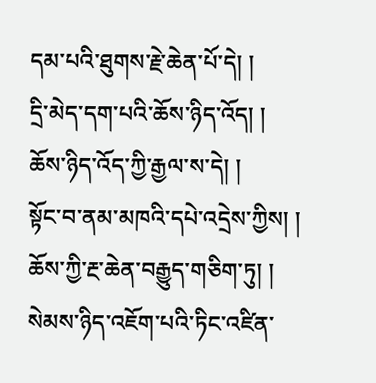དམ་པའི་ཐུགས་རྗེ་ཆེན་པོ་དེ། །
དྲི་མེད་དག་པའི་ཆོས་ཉིད་འོད། །
ཆོས་ཉིད་འོད་ཀྱི་རྒྱལ་ས་དེ། །
སྟོང་བ་ནམ་མཁའི་དཔེ་འདྲེས་ཀྱིས། །
ཆོས་ཀྱི་རྔ་ཆེན་བརྒྱུད་གཅིག་ཏུ། །
སེམས་ཉིད་འཇོག་པའི་ཏིང་འཛིན་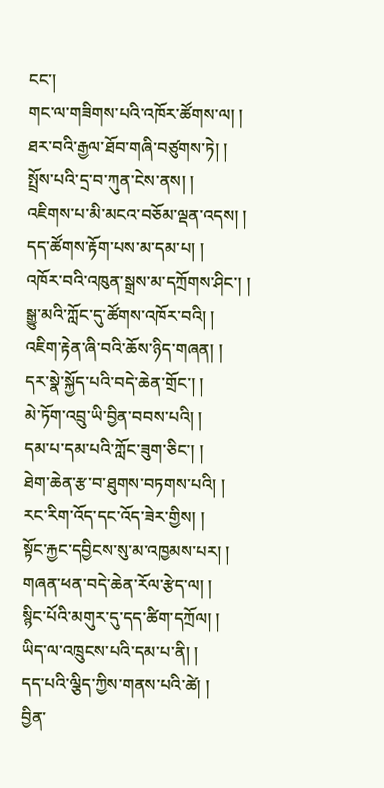ངང་།
གང་ལ་གཟིགས་པའི་འཁོར་ཚོགས་ལ། །
ཐར་བའི་རྒྱལ་ཐོབ་གཞི་བཙུགས་ཏེ། །
སྤྲོས་པའི་དྲ་བ་ཀུན་ངེས་ནས། །
འཇིགས་པ་མི་མངའ་བཅོམ་ལྡན་འདས། །
དད་ཚོགས་རྟོག་པས་མ་དམ་པ། །
འཁོར་བའི་འཁུན་སྒྲས་མ་དཀྲོགས་ཤིང་། །
སྒྱུ་མའི་ཀློང་དུ་ཚོགས་འཁོར་བའི། །
འཇིག་རྟེན་ཞི་བའི་ཆོས་ཉིད་གཞན། །
དར་སྣེ་སྐྱོད་པའི་བདེ་ཆེན་གྲོང་། །
མེ་ཏོག་འབྲུ་ཡི་བྱིན་བབས་པའི། །
དམ་པ་དམ་པའི་ཀློང་ཟུག་ཅིང་། །
ཐེག་ཆེན་རྩ་བ་ཐུགས་བཏགས་པའི། །
རང་རིག་འོད་དང་འོད་ཟེར་གྱིས། །
སྟོང་རྐྱང་དབྱིངས་སུ་མ་འཁྱམས་པར། །
གཞན་ཕན་བདེ་ཆེན་རོལ་རྩེད་ལ། །
སྙིང་པོའི་མགུར་དུ་དད་ཚིག་དཀྲོལ། །
ཡིད་ལ་འཁྲུངས་པའི་དམ་པ་ནི། །
དད་པའི་ལྕིད་ཀྱིས་གནས་པའི་ཚེ། །
བྱིན་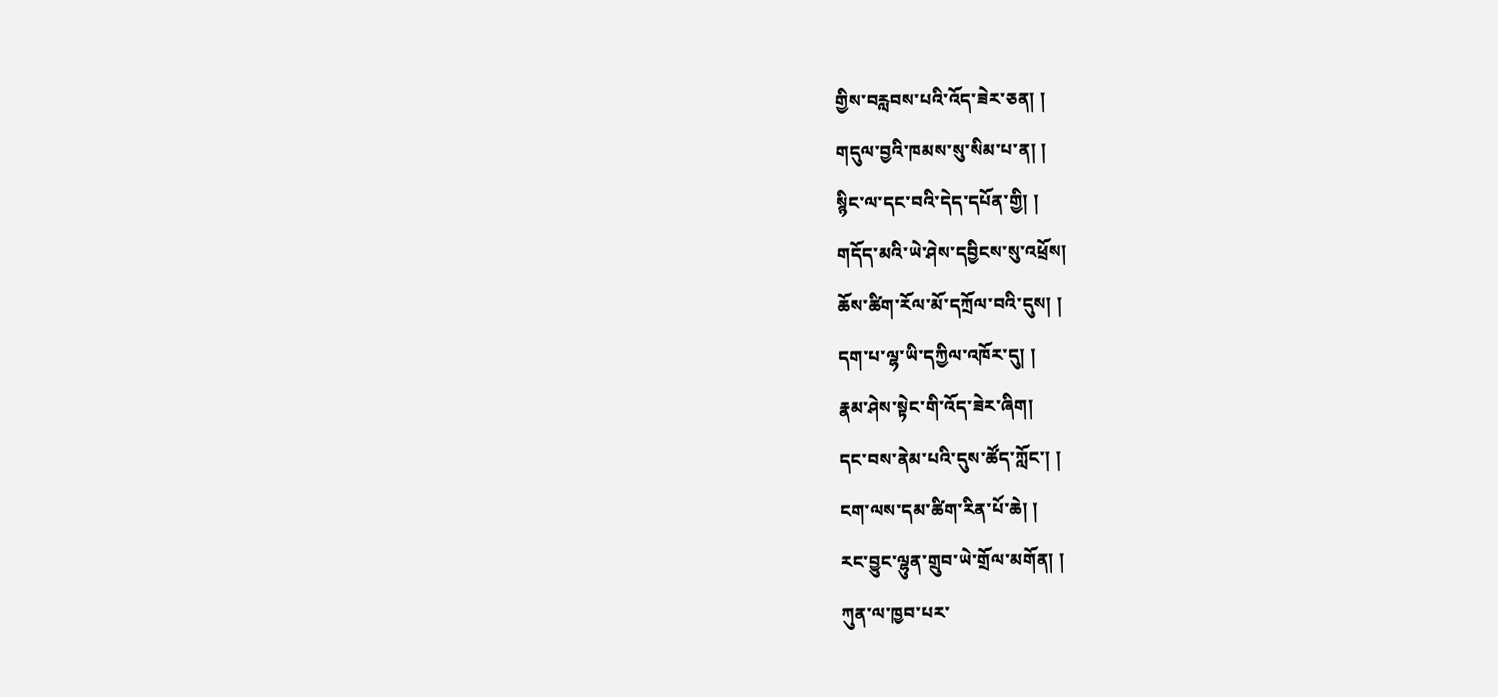གྱིས་བརླབས་པའི་འོད་ཟེར་ཅན། །
གདུལ་བྱའི་ཁམས་སུ་སིམ་པ་ན། །
སྙིང་ལ་དང་བའི་དེད་དཔོན་གྱི། །
གདོད་མའི་ཡེ་ཤེས་དབྱིངས་སུ་འཕྲོས།
ཆོས་ཚིག་རོལ་མོ་དཀྲོལ་བའི་དུས། །
དག་པ་ལྷ་ཡི་དཀྱིལ་འཁོར་དུ། །
རྣམ་ཤེས་སྟེང་གི་འོད་ཟེར་ཞིག།
དང་བས་ནེམ་པའི་དུས་ཚོད་ཀློང་། །
ངག་ལས་དམ་ཚིག་རིན་པོ་ཆེ། །
རང་བྱུང་ལྷུན་གྲུབ་ཡེ་གྲོལ་མགོན། །
ཀུན་ལ་ཁྱབ་པར་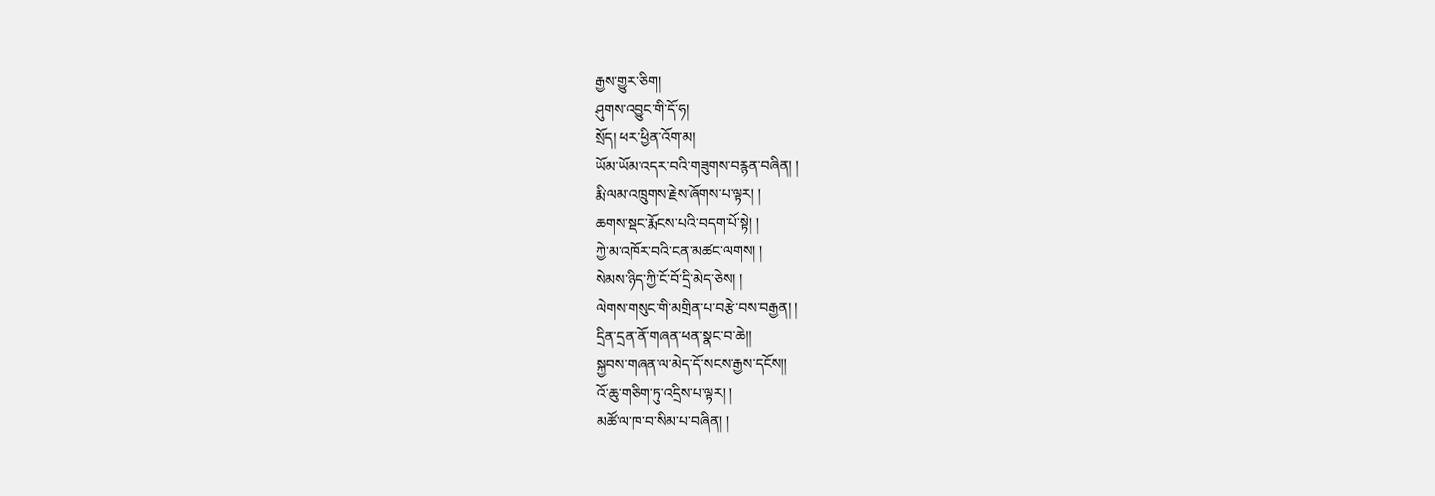རྒྱས་གྱུར་ཅིག།
ཤུགས་འབྱུང་གི་དོ་ཧ།
སྲོད། ཕར་ཕྱིན་འོག་མ།
ཡོམ་ཡོམ་འདར་བའི་གཟུགས་བརྙན་བཞིན། །
རྨི་ལམ་འཁྲུགས་རྗེས་ཞོགས་པ་ལྟར། །
ཆགས་སྡང་རྨོངས་པའི་བདག་པོ་སྟེ། །
ཀྱེ་མ་འཁོར་བའི་ངན་མཚང་ལགས། །
སེམས་ཉིད་ཀྱི་ངོ་བོ་དྲི་མེད་ཅེས། །
ལེགས་གསུང་གི་མགྲིན་པ་བརྩེ་བས་བརྒྱན། །
དྲིན་དྲན་ནོ་གཞན་ཕན་སྣང་བ་ཆེ།།
སྐྱབས་གཞན་ལ་མེད་དོ་སངས་རྒྱས་དངོས།།
འོ་ཆུ་གཅིག་ཏུ་འདྲིས་པ་ལྟར། །
མཚོ་ལ་ཁ་བ་སིམ་པ་བཞིན། །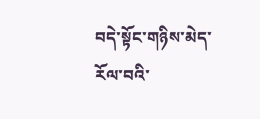བདེ་སྟོང་གཉིས་མེད་རོལ་བའི་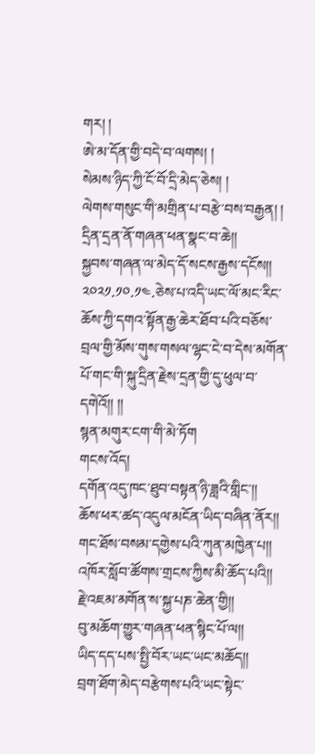གར། །
ཨེ་མ་དོན་གྱི་བདེ་བ་ལགས། །
སེམས་ཉིད་ཀྱི་ངོ་བོ་དྲི་མེད་ཅེས། །
ལེགས་གསུང་གི་མགྲིན་པ་བརྩེ་བས་བརྒྱན། །
དྲིན་དྲན་ནོ་གཞན་ཕན་སྣང་བ་ཆེ།།
སྐྱབས་གཞན་ལ་མེད་དོ་སངས་རྒྱས་དངོས།།
༢༠༢༡.༡༠.༡༤.ཅེས་པ་འདི་ཡང་ལོ་མང་རིང་ཆོས་ཀྱི་དགའ་སྟོན་རྒྱ་ཆེར་ཐོབ་པའི་བཅོས་བྲལ་གྱི་མོས་གུས་གསལ་ལྷང་ངེ་བ་དེས་མགོན་པོ་གང་གི་སྐུ་དྲིན་རྗེས་དྲན་གྱི་དུ་ཕུལ་བ་དགེའོ།། །།
སྙན་མགུར་ངག་གི་མེ་ཏོག
གངས་འོད།
དགོན་འདུ་ཁང་ཐུབ་བསྟན་ཉི་ཟླའི་གླིང་།།
ཆོས་ཕར་ཚད་འདུལ་མངོན་ཡིད་བཞིན་ནོར།།
གང་ཐོས་བསམ་དགྱེས་པའི་ཀུན་མཁྱེན་པ།།
འཁོར་སློབ་ཚོགས་གྲངས་ཀྱིས་མི་ཆོད་པའི།།
རྗེ་འཇམ་མགོན་ས་སྐྱ་པཎ་ཆེན་གྱི།།
བུ་མཆོག་གྱུར་གཞན་ཕན་སྙིང་པོ་ལ།།
ཡིད་དད་པས་སྤྱི་བོར་ཡང་ཡང་མཆོད།།
བྲག་ཐོག་མེད་བརྩེགས་པའི་ཡང་སྟེང་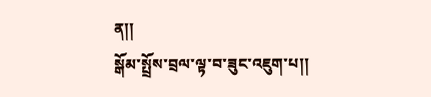ན།།
སྒོམ་སྤྲོས་བྲལ་ལྟ་བ་ཟུང་འཇུག་པ།།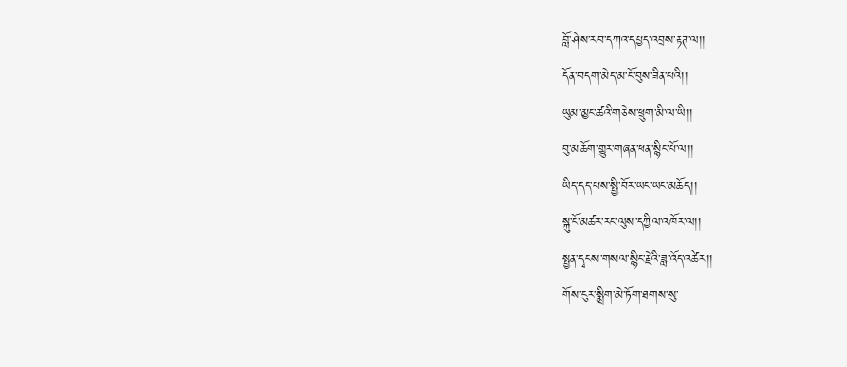བློ་ཤེས་རབ་དཀའ་དཔྱད་འབྲས་རྟཊ་ལ།།
དོན་བདག་མེད་མ་ངོ་བུས་ཟིན་པའི།།
ཡུམ་མྱང་ཚའི་གཅེས་ཕྲུག་མི་ལ་ཡི།།
བུ་མཆོག་གྱུར་གཞན་ཕན་སྙིང་པོ་ལ།།
ཡིད་དད་པས་སྤྱི་བོར་ཡང་ཡང་མཆོད།།
སྐུ་ངོ་མཚར་རང་ལུས་དཀྱིལ་འཁོར་ལ།།
སྤྱན་དྭངས་གསལ་སྙིང་རྗེའི་ཟླ་འོད་འཚེར།།
གོས་ངུར་སྨྲིག་མེ་ཏོག་ཐགས་སུ་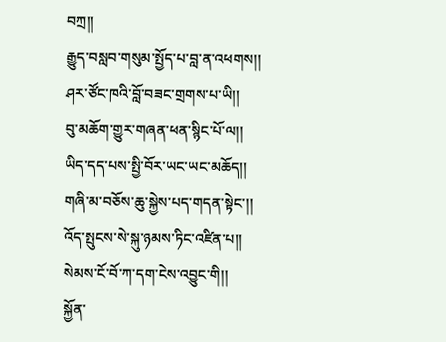བཀྲ།།
རྒྱུད་བསླབ་གསུམ་སྤྱོད་པ་བླ་ན་འཕགས།།
ཤར་ཙོང་ཁའི་བློ་བཟང་གྲགས་པ་ཡི།།
བུ་མཆོག་གྱུར་གཞན་ཕན་སྙིང་པོ་ལ།།
ཡིད་དད་པས་སྤྱི་བོར་ཡང་ཡང་མཆོད།།
གཞི་མ་བཅོས་ཆུ་སྐྱེས་པད་གདན་སྟེང་།།
འོད་སྤུངས་སེ་སྐུ་ཉམས་ཏིང་འཛིན་པ།།
སེམས་ངོ་བོ་ཀ་དག་ངེས་འབྱུང་གི།།
སྐྱོན་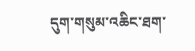དུག་གསུམ་འཆིང་ཐག་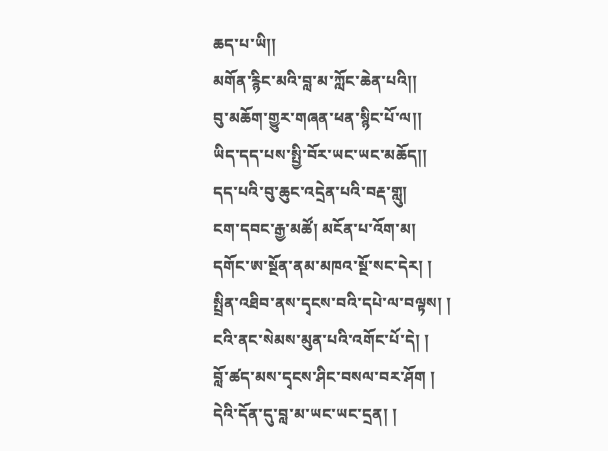ཆད་པ་ཡི།།
མགོན་རྙིང་མའི་བླ་མ་ཀློང་ཆེན་པའི།།
བུ་མཆོག་གྱུར་གཞན་ཕན་སྙིང་པོ་ལ།།
ཡིད་དད་པས་སྤྱི་བོར་ཡང་ཡང་མཆོད།།
དད་པའི་བུ་ཆུང་འདྲེན་པའི་བརྡ་གླུ།
ངག་དབང་རྒྱ་མཚོ། མངོན་པ་འོག་མ།
དགོང་ཨ་སྔོན་ནམ་མཁའ་སྔོ་སང་དེར། །
སྤྲིན་འཐིབ་ནས་དྭངས་བའི་དཔེ་ལ་བལྟས། །
ངའི་ནང་སེམས་མུན་པའི་འགོང་པོ་དེ། །
བློ་ཚད་མས་དྭངས་ཤིང་བསལ་བར་ཤོག །
དེའི་དོན་དུ་བླ་མ་ཡང་ཡང་དྲན། །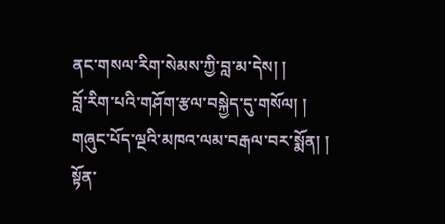ནང་གསལ་རིག་སེམས་ཀྱི་བླ་མ་དེས། །
བློ་རིག་པའི་གཤོག་རྩལ་བསྐྱེད་དུ་གསོལ། །
གཞུང་པོད་ལྔའི་མཁའ་ལམ་བརྒལ་བར་སྨོན། །
སྟོན་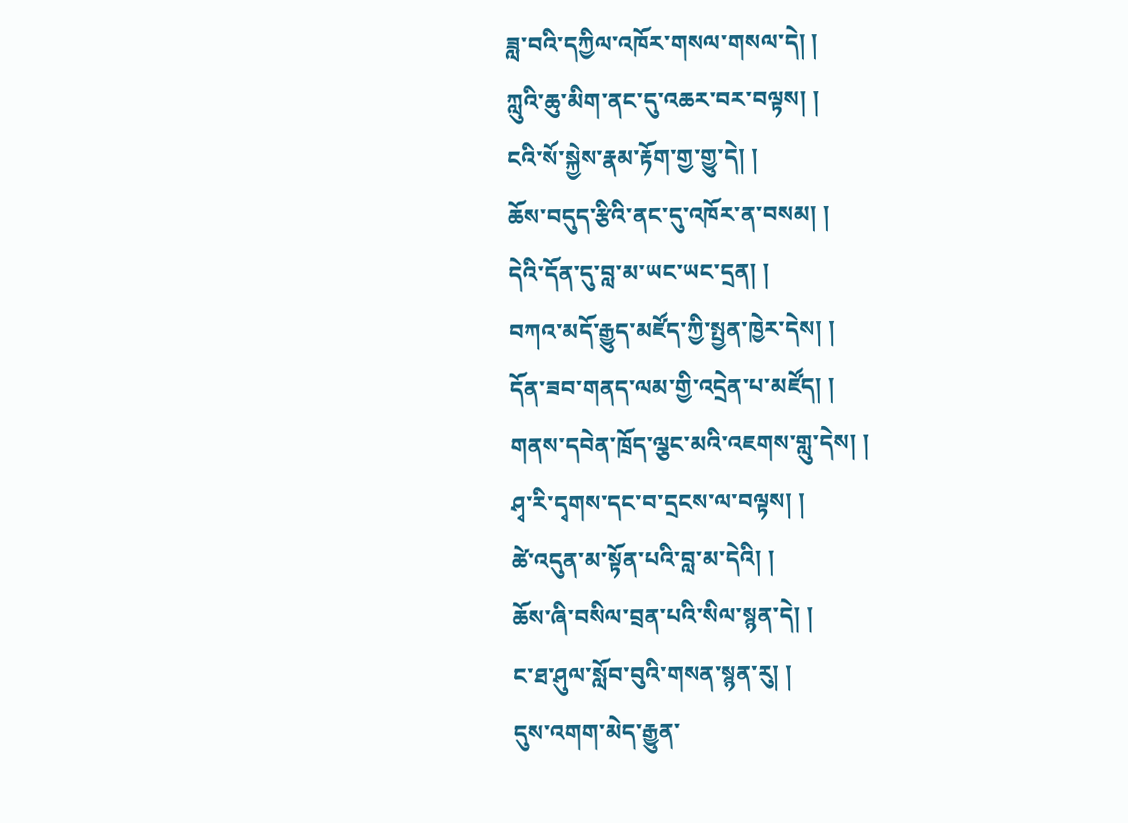ཟླ་བའི་དཀྱིལ་འཁོར་གསལ་གསལ་དེ། །
ཀླུའི་ཆུ་མིག་ནང་དུ་འཆར་བར་བལྟས། །
ངའི་སོ་སྐྱེས་རྣམ་རྟོག་གྱ་གྱུ་དེ། །
ཆོས་བདུད་རྩིའི་ནང་དུ་འཁོར་ན་བསམ། །
དེའི་དོན་དུ་བླ་མ་ཡང་ཡང་དྲན། །
བཀའ་མདོ་རྒྱུད་མཛོད་ཀྱི་སྤྱན་ཁྱེར་དེས། །
དོན་ཟབ་གནད་ལམ་གྱི་འདྲེན་པ་མཛོད། །
གནས་དབེན་ཁྲོད་ལྕང་མའི་འཇགས་གླུ་དེས། །
ཤྭ་རི་དྭགས་དང་བ་དྲངས་ལ་བལྟས། །
ཚེ་འདུན་མ་སྟོན་པའི་བླ་མ་དེའི། །
ཆོས་ཞི་བསིལ་བྲན་པའི་སིལ་སྙན་དེ། །
ང་ཐ་ཤུལ་སློབ་བུའི་གསན་སྙན་རུ། །
དུས་འགག་མེད་རྒྱུན་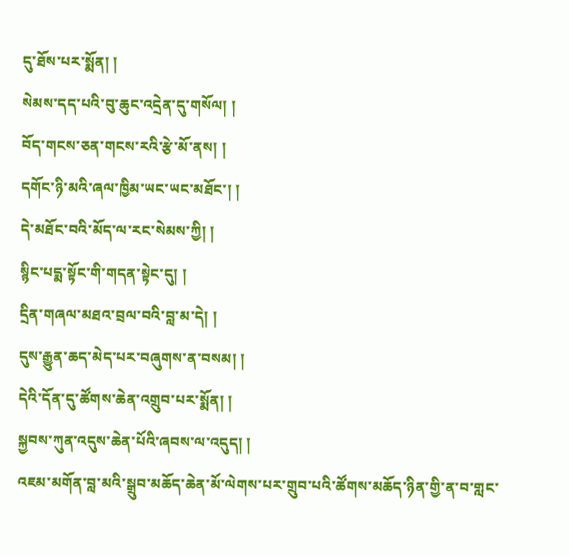དུ་ཐོས་པར་སྨོན། །
སེམས་དད་པའི་བུ་ཆུང་འདྲེན་དུ་གསོལ། །
བོད་གངས་ཅན་གངས་རའི་རྩེ་མོ་ནས། །
དགོང་ཉི་མའི་ཞལ་ཁྱིམ་ཡང་ཡང་མཐོང་། །
དེ་མཐོང་བའི་མོད་ལ་རང་སེམས་ཀྱི། །
སྙིང་པདྨ་སྟོང་གི་གདན་སྟེང་དུ། །
དྲིན་གཞལ་མཐའ་བྲལ་བའི་བླ་མ་དེ། །
དུས་རྒྱུན་ཆད་མེད་པར་བཞུགས་ན་བསམ། །
དེའི་དོན་དུ་ཚོགས་ཆེན་འགྲུབ་པར་སྨོན། །
སྐྱབས་ཀུན་འདུས་ཆེན་པོའི་ཞབས་ལ་འདུད། །
འཇམ་མགོན་བླ་མའི་སྒྲུབ་མཆོད་ཆེན་མོ་ལེགས་པར་གྲུབ་པའི་ཚོགས་མཆོད་ཉིན་གྱི་ན་བ་གླང་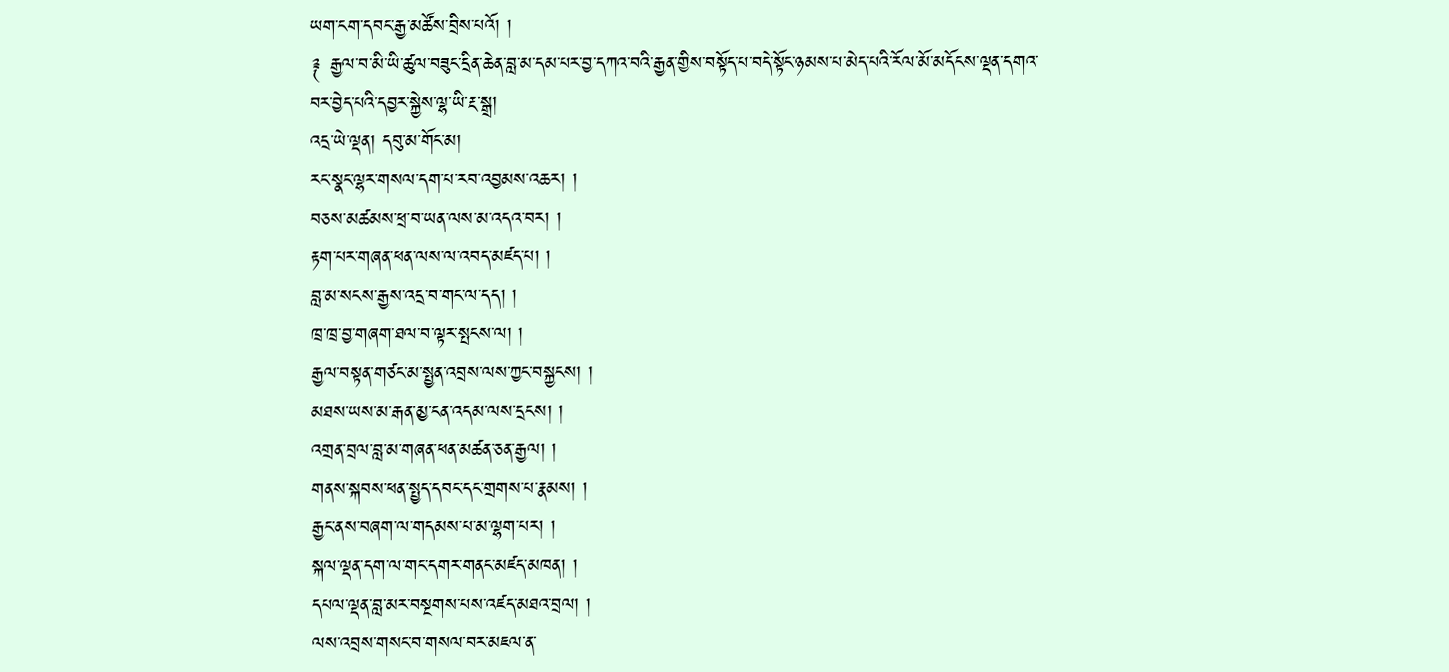ཡག་ངག་དབང་རྒྱ་མཚོས་བྲིས་པའོ། །
࿑ རྒྱལ་བ་མི་ཡི་ཚུལ་བཟུང་དྲིན་ཆེན་བླ་མ་དམ་པར་བྱ་དཀའ་བའི་རྒྱན་གྱིས་བསྟོད་པ་བདེ་སྟོང་ཉམས་པ་མེད་པའི་རོལ་མོ་མདོངས་ལྡན་དགའ་བར་བྱེད་པའི་དབྱར་སྐྱེས་ལྷ་ཡི་རྔ་སྒྲ།
འདྲ་ཡེ་ལྡན། དབུ་མ་གོང་མ།
རང་སྣང་ལྷར་གསལ་དག་པ་རབ་འབྱམས་འཆར། །
བཅས་མཚམས་ཕྲ་བ་ཡན་ལས་མ་འདའ་བར། །
རྟག་པར་གཞན་ཕན་ལས་ལ་འབད་མཛད་པ། །
བླ་མ་སངས་རྒྱས་འདྲ་བ་གང་ལ་དད། །
ཁྲ་ཁྲ་བྱ་གཞག་ཐལ་བ་ལྟར་སྤངས་ལ། །
རྒྱལ་བསྟན་གཙང་མ་སྤྱན་འབྲས་ལས་ཀྱང་བསྐྱངས། །
མཐས་ཡས་མ་རྒན་མྱ་ངན་འདམ་ལས་དྲངས། །
འགྲན་བྲལ་བླ་མ་གཞན་ཕན་མཚན་ཅན་རྒྱལ། །
གནས་སྐབས་ཕན་སྤྱད་དབང་དང་གྲགས་པ་རྣམས། །
རྒྱང་ནས་བཞག་ལ་གདམས་པ་མ་ལྷག་པར། །
སྐལ་ལྡན་དག་ལ་གང་དགར་གནང་མཛད་མཁན། །
དཔལ་ལྡན་བླ་མར་བསྔགས་པས་འཛད་མཐའ་བྲལ། །
ལས་འབྲས་གསང་བ་གསལ་བར་མཇལ་ན་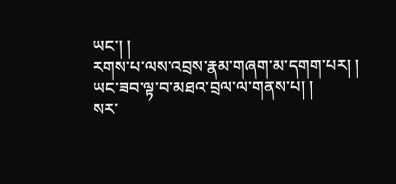ཡང་། །
རགས་པ་ལས་འབྲས་རྣམ་གཞག་མ་དགག་པར། །
ཡང་ཟབ་ལྟ་བ་མཐའ་བྲལ་ལ་གནས་པ། །
སར་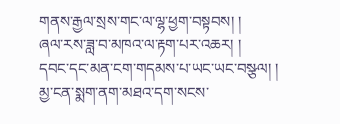གནས་རྒྱལ་སྲས་གང་ལ་ལྷ་ཕྱག་བསྟབས། །
ཞལ་རས་ཟླ་བ་མཁའ་ལ་རྟག་པར་འཆར། །
དབང་དང་མན་ངག་གདམས་པ་ཡང་ཡང་བསྩལ། །
མྱ་ངན་སྨག་ནག་མཐའ་དག་སངས་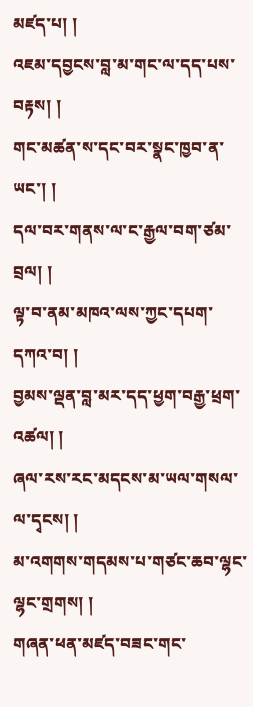མཛད་པ། །
འཇམ་དབྱངས་བླ་མ་གང་ལ་དད་པས་བརྟས། །
གང་མཚན་ས་དང་བར་སྣང་ཁྱབ་ན་ཡང་། །
དལ་བར་གནས་ལ་ང་རྒྱལ་བག་ཙམ་བྲལ། །
ལྟ་བ་ནམ་མཁའ་ལས་ཀྱང་དཔག་དཀའ་བ། །
བྱམས་ལྡན་བླ་མར་དད་ཕྱག་བརྒྱ་ཕྲག་འཚལ། །
ཞལ་རས་རང་མདངས་མ་ཡལ་གསལ་ལ་དྭངས། །
མ་འགགས་གདམས་པ་གཙང་ཆབ་ལྷང་ལྷང་གྲགས། །
གཞན་ཕན་མཛད་བཟང་གང་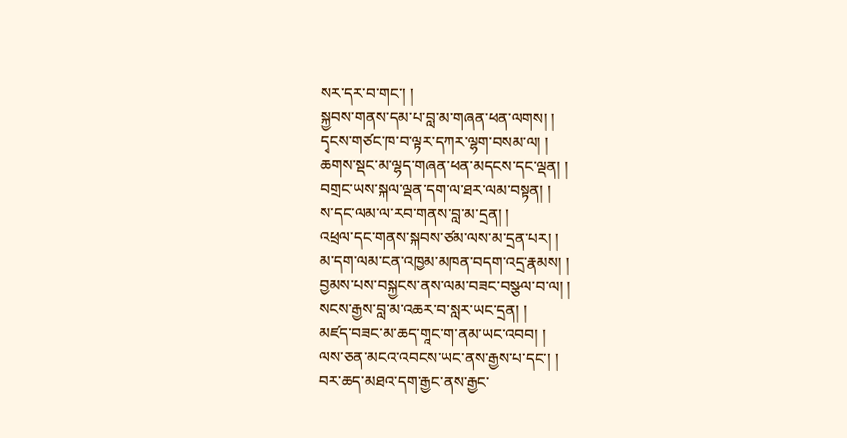སར་དར་བ་གང་། །
སྐྱབས་གནས་དམ་པ་བླ་མ་གཞན་ཕན་ལགས། །
དྭངས་གཙང་ཁ་བ་ལྟར་དཀར་ལྷག་བསམ་ལ། །
ཆགས་སྡང་མ་ལྷད་གཞན་ཕན་མདངས་དང་ལྡན། །
བགྲང་ཡས་སྐལ་ལྡན་དག་ལ་ཐར་ལམ་བསྟན། །
ས་དང་ལམ་ལ་རབ་གནས་བླ་མ་དྲན། །
འཕྲལ་དང་གནས་སྐབས་ཙམ་ལས་མ་དྲན་པར། །
མ་དག་ལམ་ངན་འཁྱམ་མཁན་བདག་འདྲ་རྣམས། །
བྱམས་པས་བསྐྱངས་ནས་ལམ་བཟང་བསྩལ་བ་ལ། །
སངས་རྒྱས་བླ་མ་འཆར་བ་སླར་ཡང་དྲན། །
མཛད་བཟང་མ་ཆད་གཱང་ག་ནམ་ཡང་འབབ། །
ལས་ཅན་མངའ་འབངས་ཡང་ནས་རྒྱས་པ་དང་། །
བར་ཆད་མཐའ་དག་རྒྱང་ནས་རྒྱང་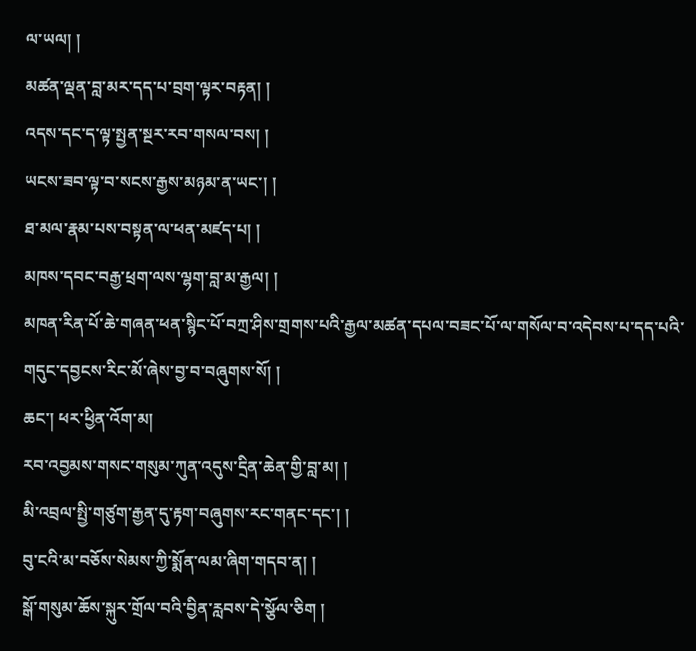ལ་ཡལ། །
མཚན་ལྡན་བླ་མར་དད་པ་བྲག་ལྟར་བརྟན། །
འདས་དང་ད་ལྟ་སྤྱན་སྔར་རབ་གསལ་བས། །
ཡངས་ཟབ་ལྟ་བ་སངས་རྒྱས་མཉམ་ན་ཡང་། །
ཐ་མལ་རྣམ་པས་བསྟན་ལ་ཕན་མཛད་པ། །
མཁས་དབང་བརྒྱ་ཕྲག་ལས་ལྷག་བླ་མ་རྒྱལ། །
མཁན་རིན་པོ་ཆེ་གཞན་ཕན་སྙིང་པོ་བཀྲ་ཤིས་གྲགས་པའི་རྒྱལ་མཚན་དཔལ་བཟང་པོ་ལ་གསོལ་བ་འདེབས་པ་དད་པའི་གདུང་དབྱངས་རིང་མོ་ཞེས་བྱ་བ་བཞུགས་སོ། །
ཆང་། ཕར་ཕྱིན་འོག་མ།
རབ་འབྱམས་གསང་གསུམ་ཀུན་འདུས་དྲིན་ཆེན་གྱི་བླ་མ། །
མི་འབྲལ་སྤྱི་གཙུག་རྒྱན་དུ་རྟག་བཞུགས་རང་གནང་དང་། །
བུ་ངའི་མ་བཅོས་སེམས་ཀྱི་སྨོན་ལམ་ཞིག་གདབ་ན། །
སྒོ་གསུམ་ཆོས་སྐུར་གྲོལ་བའི་བྱིན་རླབས་དེ་སྩོལ་ཅིག །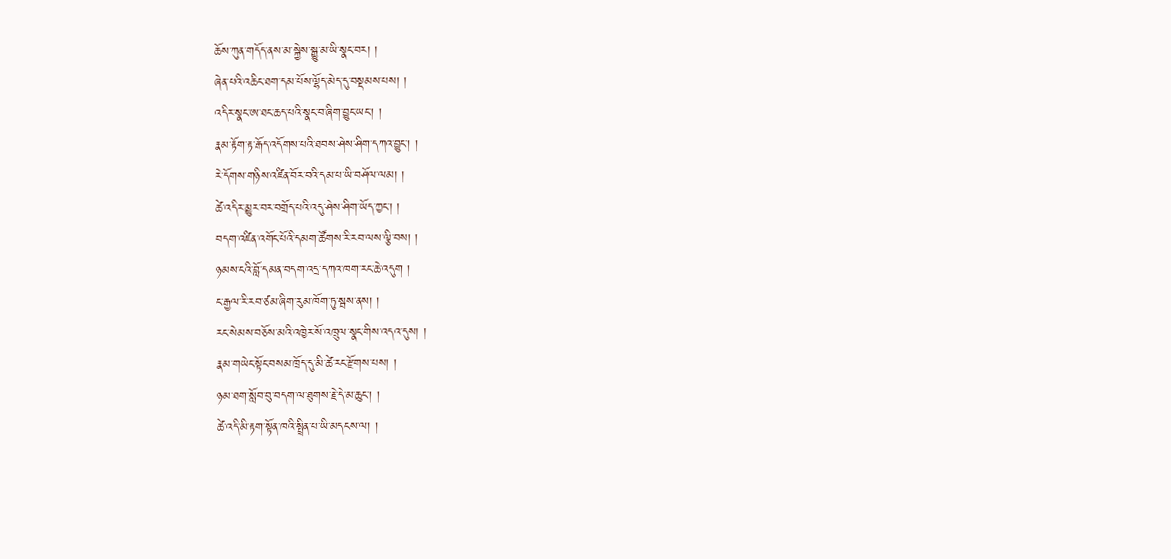ཆོས་ཀུན་གདོད་ནས་མ་སྐྱེས་སྒྱུ་མ་ཡི་སྣང་བར། །
ཞེན་པའི་འཆིང་ཐག་དམ་པོས་ལྷོད་མེད་དུ་བསྡམས་པས། །
འདིར་སྣང་ཨ་ཐང་ཆད་པའི་སྣང་བ་ཞིག་བྱུང་ཡང་། །
རྣམ་རྟོག་རྟ་རྒོད་འདོགས་པའི་ཐབས་ཤེས་ཤིག་དཀའ་བྱུང་། །
རེ་དོགས་གཉིས་འཛིན་བོར་བའི་དམ་པ་ཡི་བཤོལ་ལམ། །
ཚེ་འདིར་མྱུར་བར་བགྲོད་པའི་འདུ་ཤེས་ཤིག་ཡོད་ཀྱང་། །
བདག་འཛིན་འགོང་པོའི་དམག་ཚོགས་རི་རབ་ལས་ལྕི་བས། །
ཉམས་ངའི་བློ་དམན་བདག་འདྲ་དཀའ་ཁག་རང་ཆེ་འདུག །
ང་རྒྱལ་རི་རབ་ཙམ་ཞིག་རུམ་ཁོག་ཏུ་སྦས་ནས། །
རང་སེམས་བཅོས་མའི་འཁྱེར་སོ་འཁྲུལ་སྣང་གིས་འདའ་དུས། །
རྣམ་གཡེང་སྟོང་བསམ་ཁྲོད་དུ་མི་ཚེ་རང་རྫོགས་པས། །
ཉམ་ཐག་སློབ་བུ་བདག་ལ་ཐུགས་རྗེ་དེ་མ་ཆུང་། །
ཚེ་འདི་མི་རྟག་སྟོན་ཁའི་སྤྲིན་པ་ཡི་མདངས་ལ། །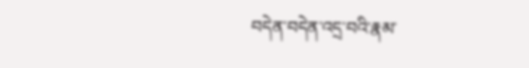བདེན་བདེན་འདྲ་བའི་རྣམ་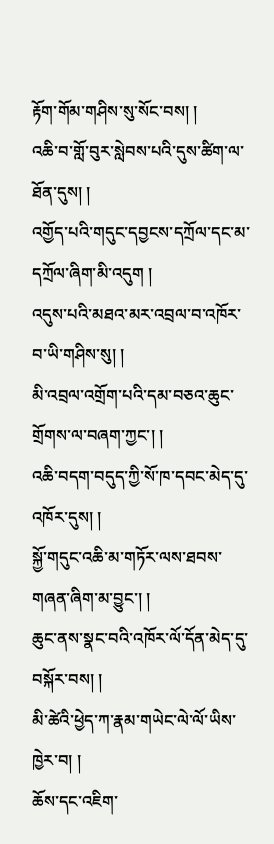རྟོག་གོམ་གཤིས་སུ་སོང་བས། །
འཆི་བ་གློ་བུར་སླེབས་པའི་དུས་ཚིག་ལ་ཐོན་དུས། །
འགྱོད་པའི་གདུང་དབྱངས་དཀྲོལ་དང་མ་དཀྲོལ་ཞིག་མི་འདུག །
འདུས་པའི་མཐའ་མར་འབྲལ་བ་འཁོར་བ་ཡི་གཤིས་སུ། །
མི་འབྲལ་འགྲོག་པའི་དམ་བཅའ་ཆུང་གྲོགས་ལ་བཞག་ཀྱང་། །
འཆི་བདག་བདུད་ཀྱི་སོ་ཁ་དབང་མེད་དུ་འཁོར་དུས། །
སྐྱོ་གདུང་འཆི་མ་གཏོར་ལས་ཐབས་གཞན་ཞིག་མ་བྱུང་། །
ཆུང་ནས་སྣང་བའི་འཁོར་ལོ་དོན་མེད་དུ་བསྐོར་བས། །
མི་ཚེའི་ཕྱེད་ཀ་རྣམ་གཡེང་ལེ་ལོ་ཡིས་ཁྱེར་བ། །
ཆོས་དང་འཇིག་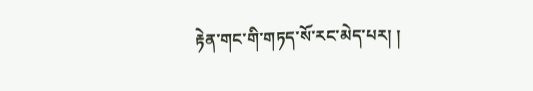རྟེན་གང་གི་གཏད་སོ་རང་མེད་པར། །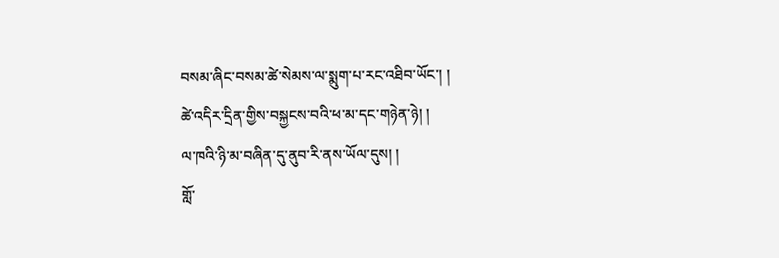བསམ་ཞིང་བསམ་ཚེ་སེམས་ལ་སྨུག་པ་རང་འཐིབ་ཡོང་། །
ཚེ་འདིར་དྲིན་གྱིས་བསྐྱངས་བའི་ཕ་མ་དང་གཉེན་ཉེ། །
ལ་ཁའི་ཉི་མ་བཞིན་དུ་ནུབ་རི་ནས་ཡོལ་དུས། །
གློ་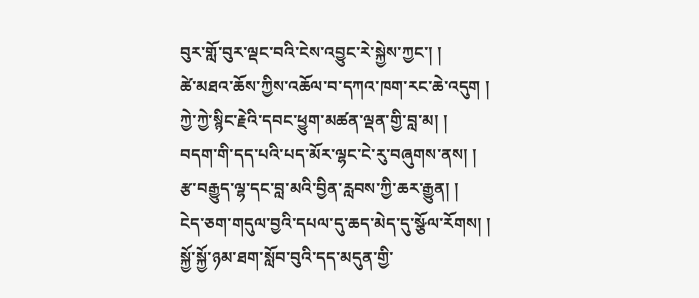བུར་གློ་བུར་ལྡང་བའི་ངེས་འབྱུང་རེ་སྐྱེས་ཀྱང་། །
ཚེ་མཐའ་ཆོས་ཀྱིས་འཆོལ་བ་དཀའ་ཁག་རང་ཆེ་འདུག །
ཀྱེ་ཀྱེ་སྙིང་རྗེའི་དབང་ཕྱུག་མཚན་ལྡན་གྱི་བླ་མ། །
བདག་གི་དད་པའི་པད་མོར་ལྷང་ངེ་རུ་བཞུགས་ནས། །
རྩ་བརྒྱུད་ལྷ་དང་བླ་མའི་བྱིན་རླབས་ཀྱི་ཆར་རྒྱུན། །
ངེད་ཅག་གདུལ་བྱའི་དཔལ་དུ་ཆད་མེད་དུ་སྩོལ་རོགས། །
སྐྱོ་སྐྱོ་ཉམ་ཐག་སློབ་བུའི་དད་མདུན་གྱི་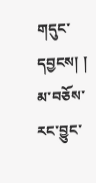གདུང་དབྱངས། །
མ་བཅོས་རང་བྱུང་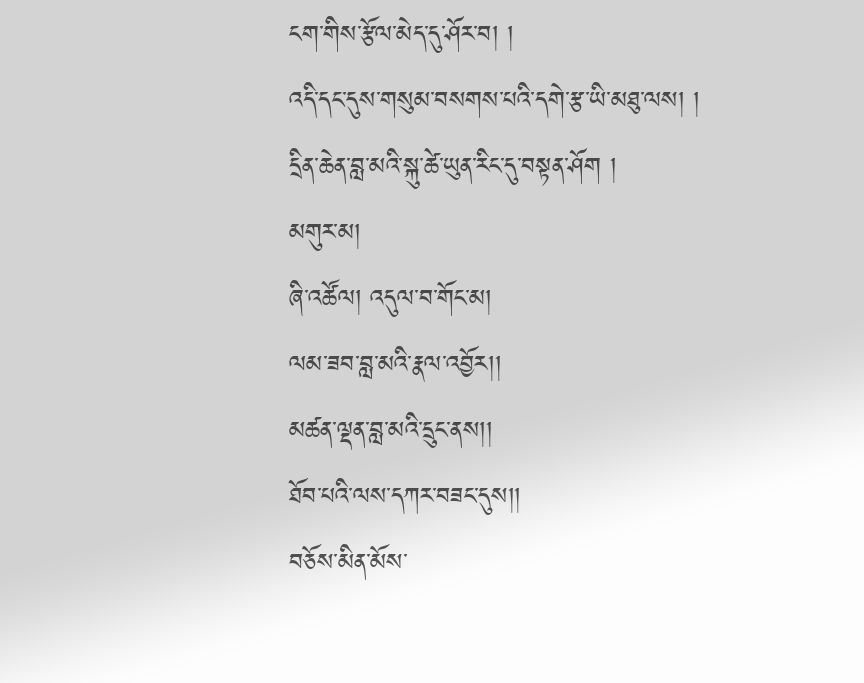ངག་གིས་རྩོལ་མེད་དུ་ཤོར་བ། །
འདི་དང་དུས་གསུམ་བསགས་པའི་དགེ་རྩ་ཡི་མཐུ་ལས། །
དྲིན་ཆེན་བླ་མའི་སྐུ་ཚེ་ཡུན་རིང་དུ་བསྟན་ཤོག །
མགུར་མ།
ཞི་འཚོལ། འདུལ་བ་གོང་མ།
ལམ་ཟབ་བླ་མའི་རྣལ་འབྱོར།།
མཚན་ལྡན་བླ་མའི་དྲུང་ནས།།
ཐོབ་པའི་ལས་དཀར་བཟང་དུས།།
བཅོས་མིན་མོས་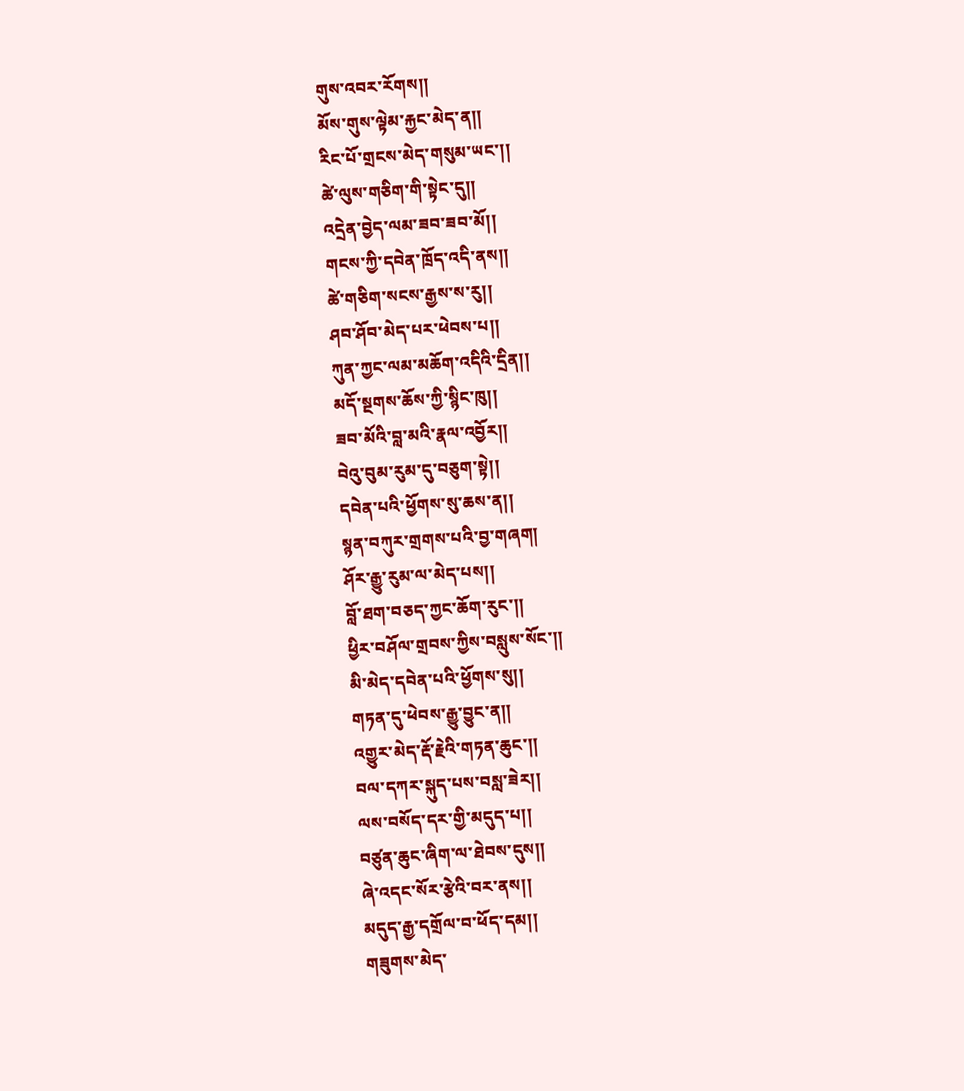གུས་འབར་རོགས།།
མོས་གུས་ལྟེམ་རྐྱང་མེད་ན།།
རིང་པོ་གྲངས་མེད་གསུམ་ཡང་།།
ཚེ་ལུས་གཅིག་གི་སྟེང་དུ།།
འདྲེན་བྱེད་ལམ་ཟབ་ཟབ་མོ།།
གངས་ཀྱི་དབེན་ཁྲོད་འདི་ནས།།
ཚེ་གཅིག་སངས་རྒྱས་ས་རུ།།
ཤབ་ཤོབ་མེད་པར་ཕེབས་པ།།
ཀུན་ཀྱང་ལམ་མཆོག་འདིའི་དྲིན།།
མདོ་སྔགས་ཆོས་ཀྱི་སྙིང་ཁུ།།
ཟབ་མོའི་བླ་མའི་རྣལ་འབྱོར།།
བེའུ་བུམ་རུམ་དུ་བཅུག་སྟེ།།
དབེན་པའི་ཕྱོགས་སུ་ཆས་ན།།
སྙན་བཀུར་གྲགས་པའི་བྱ་གཞག།
ཤོར་རྒྱུ་རུམ་ལ་མེད་པས།།
བློ་ཐག་བཅད་ཀྱང་ཆོག་རུང་།།
ཕྱིར་བཤོལ་གྲབས་ཀྱིས་བསླུས་སོང་།།
མི་མེད་དབེན་པའི་ཕྱོགས་སུ།།
གཏན་དུ་ཕེབས་རྒྱུ་བྱུང་ན།།
འགྱུར་མེད་རྡོ་རྗེའི་གཏན་ཆུང་།།
བལ་དཀར་སྐུད་པས་བསླ་ཟེར།།
ལས་བསོད་དར་གྱི་མདུད་པ།།
བཙུན་ཆུང་ཞིག་ལ་ཐེབས་དུས།།
ཞེ་འདང་སོར་རྩེའི་བར་ནས།།
མདུད་རྒྱ་དགྲོལ་བ་ཕོད་དམ།།
གཟུགས་མེད་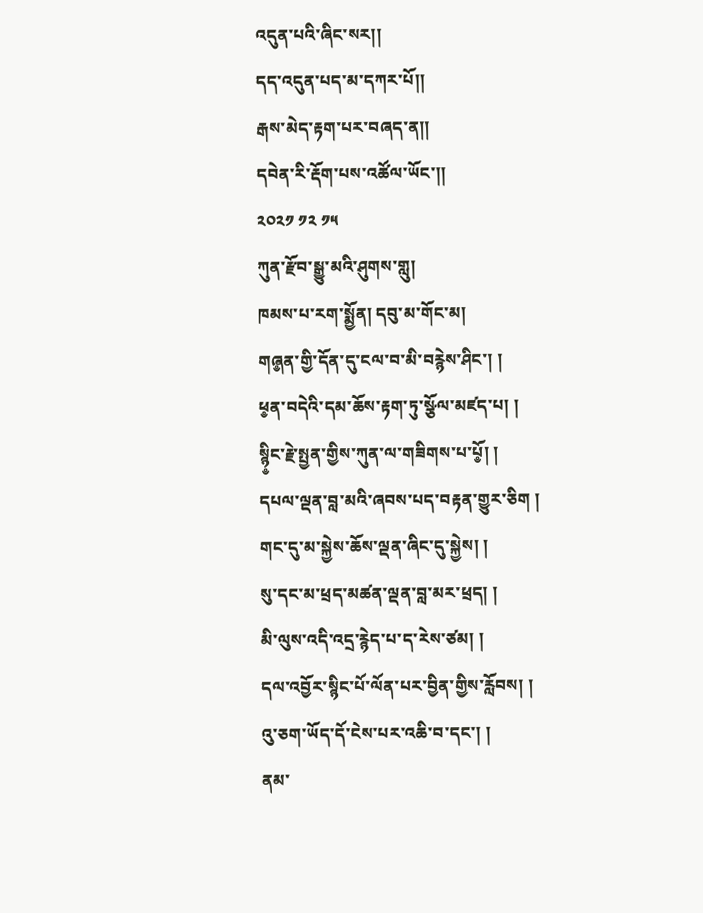འདུན་པའི་ཞིང་སར།།
དད་འདུན་པད་མ་དཀར་པོ།།
རྒས་མེད་རྟག་པར་བཞད་ན།།
དབེན་རི་རྡོག་པས་འཚོལ་ཡོང་།།
༢༠༢༡ ༡༢ ༡༥
ཀུན་རྫོབ་སྒྱུ་མའི་ཤུགས་གླུ།
ཁམས་པ་རག་སྨྱོན། དབུ་མ་གོང་མ།
གཞ༵ན་གྱི་དོན་དུ་ངལ་བ་མི་བརྙེས་ཤིང་། །
ཕ༵ན་བདེའི་དམ་ཆོས་རྟག་ཏུ་སྩོལ་མཛད་པ། །
སྙི༵ང་རྗེ་སྤྱན་གྱིས་ཀུན་ལ་གཟིགས་པ་པོ༵། །
དཔལ་ལྡན་བླ་མའི་ཞབས་པད་བརྟན་གྱུར་ཅིག །
གང་དུ་མ་སྐྱེས་ཆོས་ལྡན་ཞིང་དུ་སྐྱེས། །
སུ་དང་མ་ཕྲད་མཚན་ལྡན་བླ་མར་ཕྲད། །
མི་ལུས་འདི་འདྲ་རྙེད་པ་ད་རེས་ཙམ། །
དལ་འབྱོར་སྙིང་པོ་ལོན་པར་བྱིན་གྱིས་རློབས། །
འུ་ཅག་ཡོད་དོ་ངེས་པར་འཆི་བ་དང་། །
ནམ་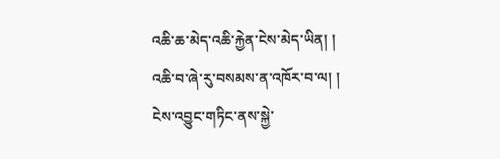འཆི་ཆ་མེད་འཆི་རྐྱེན་ངེས་མེད་ཡིན། །
འཆི་བ་ཞེ་རུ་བསམས་ན་འཁོར་བ་ལ། །
ངེས་འབྱུང་གཏིང་ནས་སྐྱེ་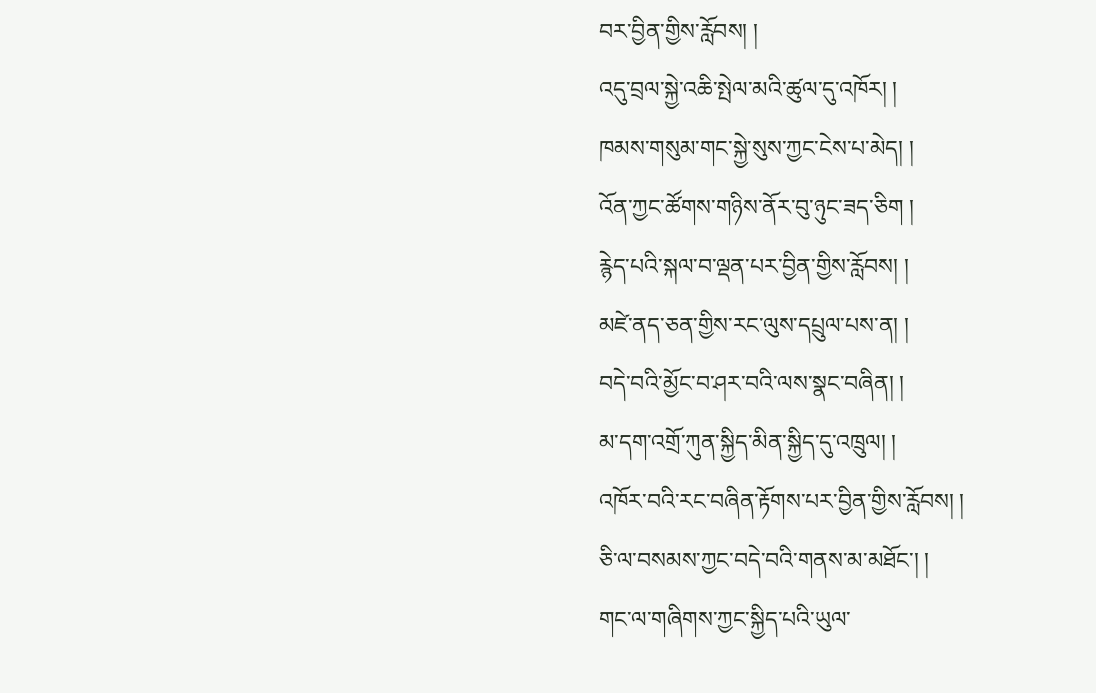བར་བྱིན་གྱིས་རློབས། །
འདུ་བྲལ་སྐྱེ་འཆི་སྤེལ་མའི་ཚུལ་དུ་འཁོར། །
ཁམས་གསུམ་གང་སྐྱེ་སུས་ཀྱང་ངེས་པ་མེད། །
འོན་ཀྱང་ཚོགས་གཉིས་ནོར་བུ་ཉུང་ཟད་ཅིག །
རྙེད་པའི་སྐལ་བ་ལྡན་པར་བྱིན་གྱིས་རློབས། །
མཛེ་ནད་ཅན་གྱིས་རང་ལུས་དཔྲུལ་པས་ན། །
བདེ་བའི་མྱོང་བ་ཤར་བའི་ལས་སྣང་བཞིན། །
མ་དག་འགྲོ་ཀུན་སྐྱིད་མིན་སྐྱིད་དུ་འཁྲུལ། །
འཁོར་བའི་རང་བཞིན་རྟོགས་པར་བྱིན་གྱིས་རློབས། །
ཅི་ལ་བསམས་ཀྱང་བདེ་བའི་གནས་མ་མཐོང་། །
གང་ལ་གཞིགས་ཀྱང་སྐྱིད་པའི་ཡུལ་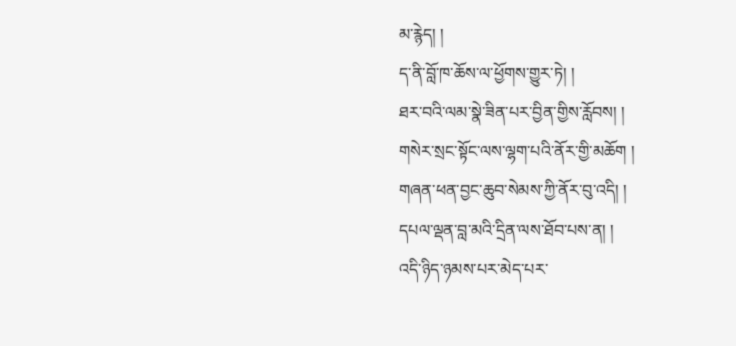མ་རྙེད། །
ད་ནི་བློ་ཁ་ཆོས་ལ་ཕྱོགས་གྱུར་ཏེ། །
ཐར་བའི་ལམ་སྣེ་ཟིན་པར་བྱིན་གྱིས་རློབས། །
གསེར་སྲང་སྟོང་ལས་ལྷག་པའི་ནོར་གྱི་མཆོག །
གཞན་ཕན་བྱང་ཆུབ་སེམས་ཀྱི་ནོར་བུ་འདི། །
དཔལ་ལྡན་བླ་མའི་དྲིན་ལས་ཐོབ་པས་ན། །
འདི་ཉིད་ཉམས་པར་མེད་པར་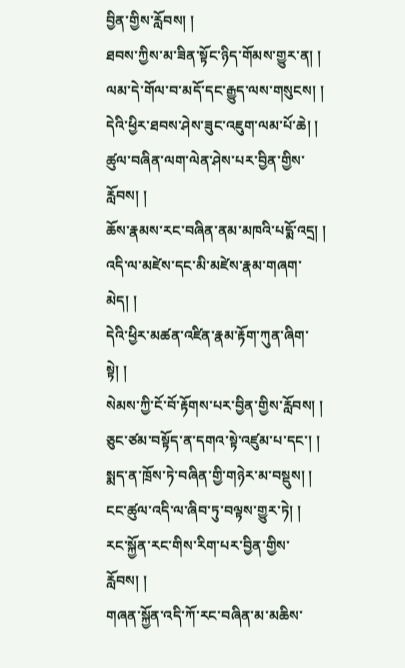བྱིན་གྱིས་རློབས། །
ཐབས་ཀྱིས་མ་ཟིན་སྟོང་ཉིད་གོམས་གྱུར་ན། །
ལམ་དེ་གོལ་བ་མདོ་དང་རྒྱུད་ལས་གསུངས། །
དེའི་ཕྱིར་ཐབས་ཤེས་ཟུང་འཇུག་ལམ་པོ་ཆེ། །
ཚུལ་བཞིན་ལག་ལེན་ཤེས་པར་བྱིན་གྱིས་རློབས། །
ཆོས་རྣམས་རང་བཞིན་ནམ་མཁའི་པདྨོ་འདྲ། །
འདི་ལ་མཛེས་དང་མི་མཛེས་རྣམ་གཞག་མེད། །
དེའི་ཕྱིར་མཚན་འཛིན་རྣམ་རྟོག་ཀུན་ཞིག་སྟེ། །
སེམས་ཀྱི་ངོ་བོ་རྟོགས་པར་བྱིན་གྱིས་རློབས། །
ཅུང་ཙམ་བསྟོད་ན་དགའ་སྟེ་འཛུམ་པ་དང་། །
སྨད་ན་ཁྲོས་ཏེ་བཞིན་གྱི་གཉེར་མ་བསྡུས། །
ངང་ཚུལ་འདི་ལ་ཞིབ་ཏུ་བལྟས་གྱུར་ཏེ། །
རང་སྐྱོན་རང་གིས་རིག་པར་བྱིན་གྱིས་རློབས། །
གཞན་སྐྱོན་འདི་ཀོ་རང་བཞིན་མ་མཆིས་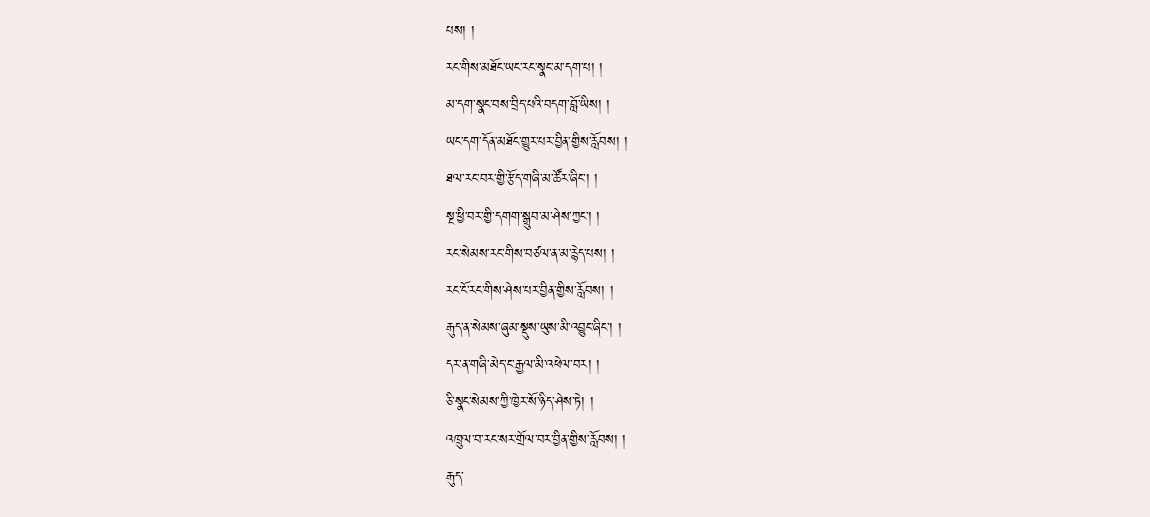པས། །
རང་གིས་མཐོང་ཡང་རང་སྣང་མ་དག་པ། །
མ་དག་སྣང་བས་བྲིད་པའི་བདག་བློ་ཡིས། །
ཡང་དག་དོན་མཐོང་གྱུར་པར་བྱིན་གྱིས་རློབས། །
ཐལ་རང་བར་གྱི་རྩོད་གཞི་མ་ཚོར་ཞིང་། །
སྔ་ཕྱི་བར་གྱི་དགག་སྒྲུབ་མ་ཤེས་ཀྱང་། །
རང་སེམས་རང་གིས་བཙལ་ན་མ་རྙེད་པས། །
རང་ངོ་རང་གིས་ཤེས་པར་བྱིན་གྱིས་རློབས། །
རྒུད་ན་སེམས་ཞུམ་སྡུས་ཡུས་མི་འབྱུང་ཞིང་། །
དར་ན་གཞི་མེད་ང་རྒྱལ་མི་འཕེལ་བར། །
ཅི་སྣང་སེམས་ཀྱི་ཁྱེར་སོ་ཉིད་ཤེས་ཏེ། །
འཁྲུལ་བ་རང་སར་གྲོལ་བར་བྱིན་གྱིས་རློབས། །
རྒུད་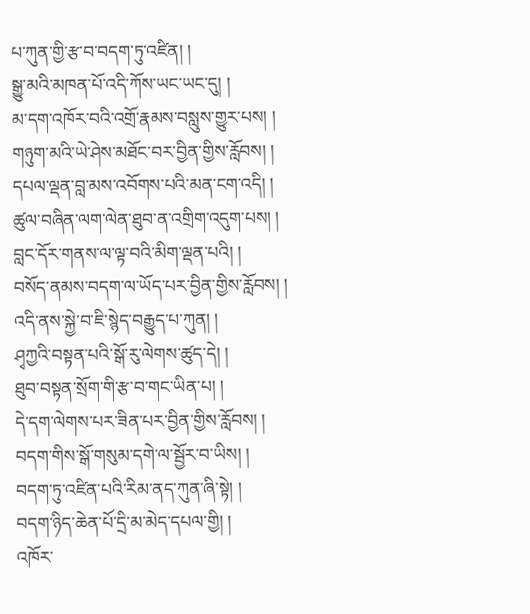པ་ཀུན་གྱི་རྩ་བ་བདག་ཏུ་འཛིན། །
སྒྱུ་མའི་མཁན་པོ་འདི་ཀོས་ཡང་ཡང་དུ། །
མ་དག་འཁོར་བའི་འགྲོ་རྣམས་བསླུས་གྱུར་པས། །
གཉུག་མའི་ཡེ་ཤེས་མཐོང་བར་བྱིན་གྱིས་རློབས། །
དཔལ་ལྡན་བླ་མས་འབོགས་པའི་མན་ངག་འདི། །
ཚུལ་བཞིན་ལག་ལེན་ཐུབ་ན་འགྲིག་འདུག་པས། །
བླང་དོར་གནས་ལ་ལྟ་བའི་མིག་ལྡན་པའི། །
བསོད་ནམས་བདག་ལ་ཡོད་པར་བྱིན་གྱིས་རློབས། །
འདི་ནས་སྐྱེ་བ་ཇི་སྙེད་བརྒྱུད་པ་ཀུན། །
ཤྭཀྱའི་བསྟན་པའི་སྒོ་རུ་ལེགས་ཚུད་དེ། །
ཐུབ་བསྟན་སྲོག་གི་རྩ་བ་གང་ཡིན་པ། །
དེ་དག་ལེགས་པར་ཟིན་པར་བྱིན་གྱིས་རློབས། །
བདག་གིས་སྒོ་གསུམ་དགེ་ལ་སྦྱོར་བ་ཡིས། །
བདག་ཏུ་འཛིན་པའི་རིམ་ནད་ཀུན་ཞི་སྟེ། །
བདག་ཉིད་ཆེན་པོ་དྲི་མ་མེད་དཔལ་གྱི། །
འཁོར་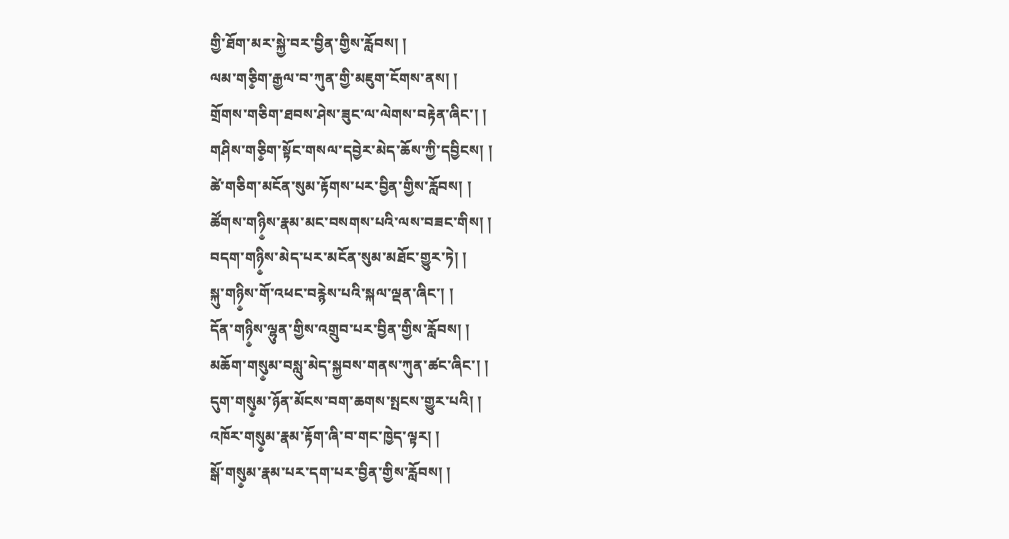གྱི་ཐོག་མར་སྐྱེ་བར་བྱིན་གྱིས་རློབས། །
ལམ་གཅི༵ག་རྒྱལ་བ་ཀུན་གྱི་མཇུག་ངོགས་ནས། །
གྲོགས་གཅིག་ཐབས་ཤེས་ཟུང་ལ་ལེགས་བརྟེན་ཞིང་། །
གཤིས་གཅི༵ག་སྟོང་གསལ་དབྱེར་མེད་ཆོས་ཀྱི་དབྱིངས། །
ཚེ་གཅིག་མངོན་སུམ་རྟོགས་པར་བྱིན་གྱིས་རློབས། །
ཚོགས་གཉི༵ས་རྣམ་མང་བསགས་པའི་ལས་བཟང་གིས། །
བདག་གཉི༵ས་མེད་པར་མངོན་སུམ་མཐོང་གྱུར་ཏེ། །
སྐུ་གཉི༵ས་གོ་འཕང་བརྙེས་པའི་སྐལ་ལྡན་ཞིང་། །
དོན་གཉི༵ས་ལྷུན་གྱིས་འགྲུབ་པར་བྱིན་གྱིས་རློབས། །
མཆོག་གསུ༵མ་བསླུ་མེད་སྐྱབས་གནས་ཀུན་ཚང་ཞིང་། །
དུག་གསུ༵མ་ཉོན་མོངས་བག་ཆགས་སྤངས་གྱུར་པའི། །
འཁོར་གསུ༵མ་རྣམ་རྟོག་ཞི་བ་གང་ཁྱེད་ལྟར། །
སྒོ་གསུ༵མ་རྣམ་པར་དག་པར་བྱིན་གྱིས་རློབས། །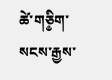ཚེ་གཅི༵ག་སངས་རྒྱས་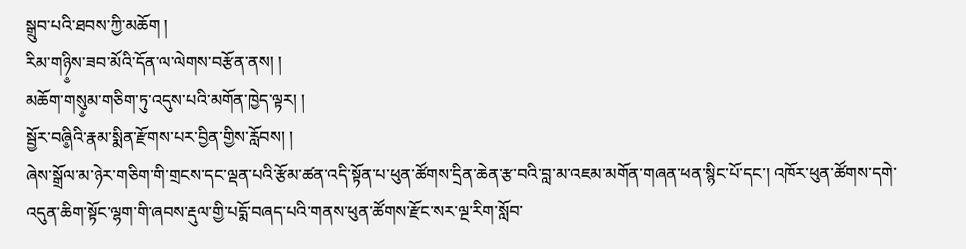སྒྲུབ་པའི་ཐབས་ཀྱི་མཆོག །
རིམ་གཉི༵ས་ཟབ་མོའི་དོན་ལ་ལེགས་བརྩོན་ནས། །
མཆོག་གསུ༵མ་གཅིག་ཏུ་འདུས་པའི་མགོན་ཁྱེད་ལྟར། །
སྦྱོར་བཞི༵འི་རྣམ་སྨིན་རྫོགས་པར་བྱིན་གྱིས་རློབས། །
ཞེས་སྒྲོལ་མ་ཉེར་གཅིག་གི་གྲངས་དང་ལྡན་པའི་རྩོམ་ཚན་འདི་སྟོན་པ་ཕུན་ཚོགས་དྲིན་ཆེན་རྩ་བའི་བླ་མ་འཇམ་མགོན་གཞན་ཕན་སྙིང་པོ་དང་། འཁོར་ཕུན་ཚོགས་དགེ་འདུན་ཆིག་སྟོང་ལྷག་གི་ཞབས་རྡུལ་གྱི་པདྨོ་བཞད་པའི་གནས་ཕུན་ཚོགས་རྫོང་སར་ལྔ་རིག་སློབ་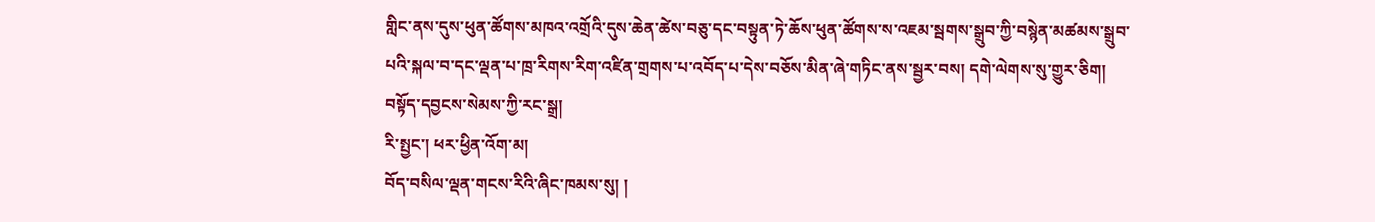གླིང་ནས་དུས་ཕུན་ཚོགས་མཁའ་འགྲོའི་དུས་ཆེན་ཚེས་བཅུ་དང་བསྟུན་ཏེ་ཆོས་ཕུན་ཚོགས་ས་འཇམ་སྦགས་སྒྲུབ་ཀྱི་བསྙེན་མཚམས་སྒྲུབ་པའི་སྐལ་བ་དང་ལྡན་པ་ཁྲ་རིགས་རིག་འཛིན་གྲགས་པ་འབོད་པ་དེས་བཅོས་མིན་ཞེ་གཏིང་ནས་སྦྱར་བས། དགེ་ལེགས་སུ་གྱུར་ཅིག།
བསྟོད་དབྱངས་སེམས་ཀྱི་རང་སྒྲ།
རི་སྤྱང་། ཕར་ཕྱིན་འོག་མ།
བོད་བསིལ་ལྡན་གངས་རིའི་ཞིང་ཁམས་སུ། །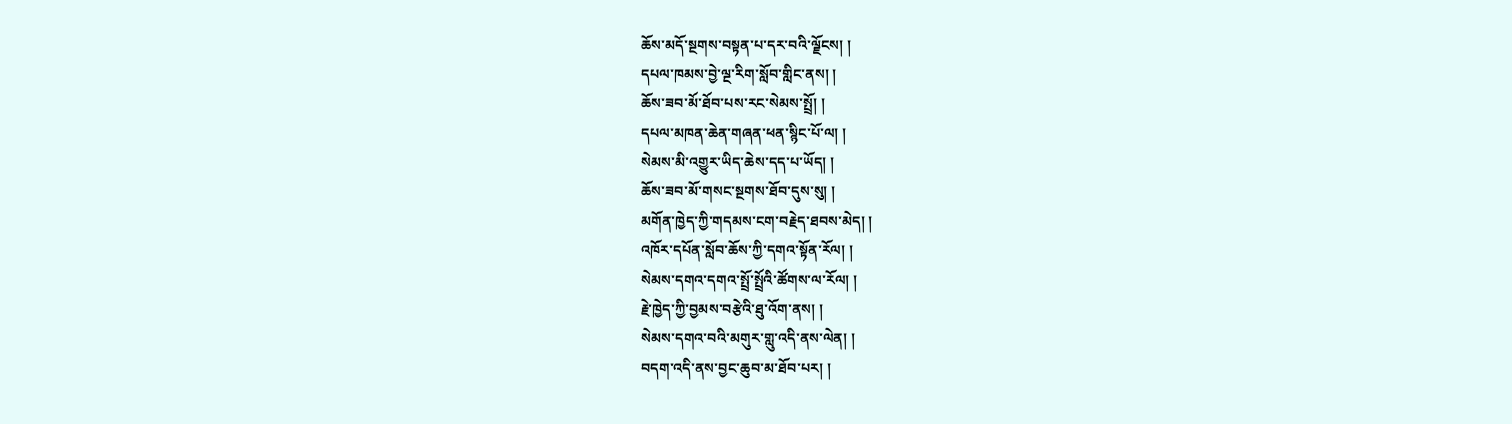ཆོས་མདོ་སྔགས་བསྟན་པ་དར་བའི་ལྗོངས། །
དཔལ་ཁམས་བྱེ་ལྔ་རིག་སློབ་གླིང་ནས། །
ཆོས་ཟབ་མོ་ཐོབ་པས་རང་སེམས་སྤྲོ། །
དཔལ་མཁན་ཆེན་གཞན་ཕན་སྙིང་པོ་ལ། །
སེམས་མི་འགྱུར་ཡིད་ཆེས་དད་པ་ཡོད། །
ཆོས་ཟབ་མོ་གསང་སྔགས་ཐོབ་དུས་སུ། །
མགོན་ཁྱེད་ཀྱི་གདམས་ངག་བརྗེད་ཐབས་མེད། །
འཁོར་དཔོན་སློབ་ཆོས་ཀྱི་དགའ་སྟོན་རོལ། །
སེམས་དགའ་དགའ་སྤྲོ་སྤྲོའི་ཚོགས་ལ་རོལ། །
རྗེ་ཁྱེད་ཀྱི་བྱམས་བརྩེའི་ཐུ་འོག་ནས། །
སེམས་དགའ་བའི་མགུར་གླུ་འདི་ནས་ལེན། །
བདག་འདི་ནས་བྱང་ཆུབ་མ་ཐོབ་པར། །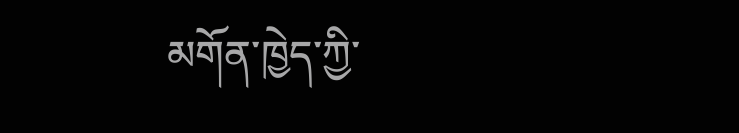མགོན་ཁྱེད་ཀྱི་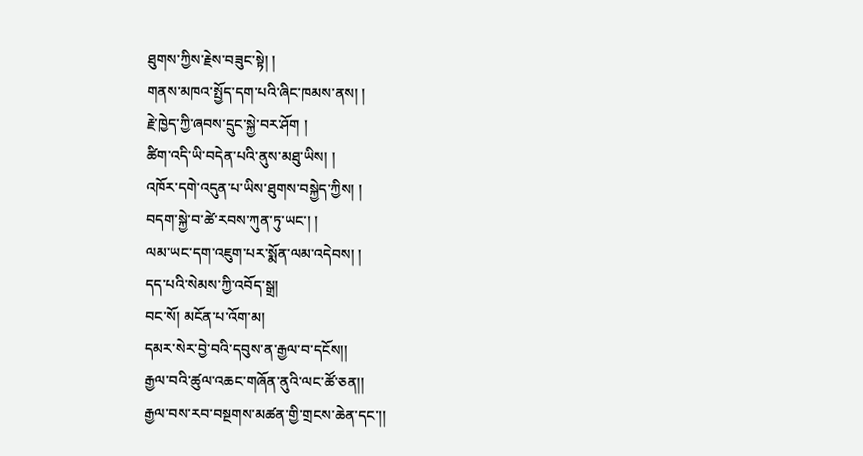ཐུགས་ཀྱིས་རྗེས་བཟུང་སྟེ། །
གནས་མཁའ་སྤྱོད་དག་པའི་ཞིང་ཁམས་ནས། །
རྗེ་ཁྱེད་ཀྱི་ཞབས་དྲུང་སྐྱེ་བར་ཤོག །
ཚིག་འདི་ཡི་བདེན་པའི་ནུས་མཐུ་ཡིས། །
འཁོར་དགེ་འདུན་པ་ཡིས་ཐུགས་བསྐྱེད་ཀྱིས། །
བདག་སྐྱེ་བ་ཚེ་རབས་ཀུན་ཏུ་ཡང་། །
ལམ་ཡང་དག་འཇུག་པར་སྨོན་ལམ་འདེབས། །
དད་པའི་སེམས་ཀྱི་འབོད་སྒྲ།
བང་སོ། མངོན་པ་འོག་མ།
དམར་སེར་བྱེ་བའི་དབུས་ན་རྒྱལ་བ་དངོས།།
རྒྱལ་བའི་ཚུལ་འཆང་གཞོན་ནུའི་ལང་ཚོ་ཅན།།
རྒྱལ་བས་རབ་བསྔགས་མཚན་གྱི་གྲངས་ཆེན་དང་།།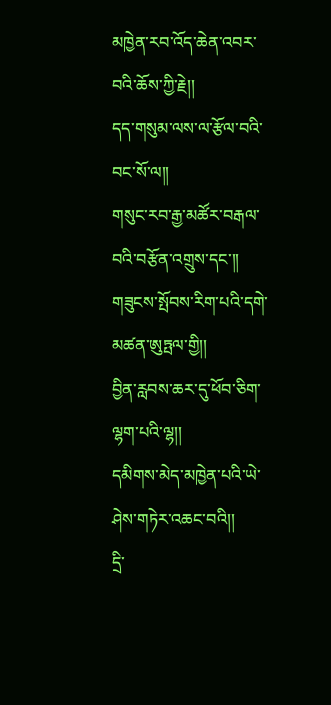མཁྱེན་རབ་འོད་ཆེན་འབར་བའི་ཆོས་ཀྱི་རྗེ།།
དད་གསུམ་ལས་ལ་རྩོལ་བའི་བང་སོ་ལ།།
གསུང་རབ་རྒྱ་མཚོར་བརྒལ་བའི་བརྩོན་འགྲུས་དང་།།
གཟུངས་སྤོབས་རིག་པའི་དགེ་མཚན་ཨུཏྤལ་གྱི།།
བྱིན་རླབས་ཆར་དུ་ཕོབ་ཅིག་ལྷག་པའི་ལྷ།།
དམིགས་མེད་མཁྱེན་པའི་ཡེ་ཤེས་གཏེར་འཆང་བའི།།
དྲི་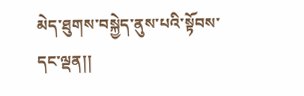མེད་ཐུགས་བསྐྱེད་ནུས་པའི་སྟོབས་དང་ལྡན།།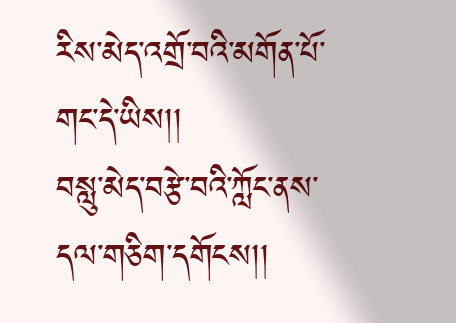རིས་མེད་འགྲོ་བའི་མགོན་པོ་གང་དེ་ཡིས།།
བསླུ་མེད་བརྩེ་བའི་ཀློང་ནས་དལ་གཅིག་དགོངས།།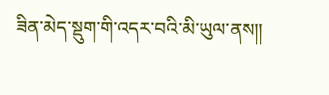ཟིན་མེད་སྡུག་གི་འདར་བའི་མི་ཡུལ་ནས།།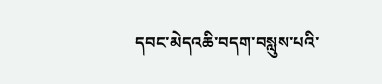དབང་མེདའཆི་བདག་བསླུས་པའི་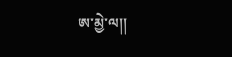ཨ་མྱེ་ལ།།